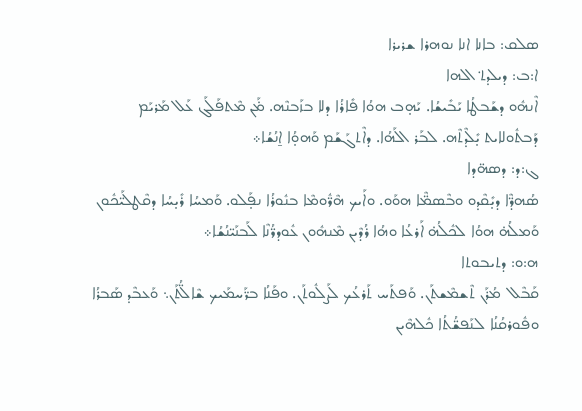ܣܠܩ: ܒܐܢܐ ܐܢܐ ܢܘܗܪܐ ܫܪܝܪܐ
ܐ:ܒ: ܕܝܠܕܬ݀ ܐܠܗܐ
ܐܶܢܗܽܘ ܕܫܰܒܛܳܐ ܝܰܒܺܝܫܳܐ. ܝܰܗ̣ܒ ܗܘܳܐ ܦܺܐܪܳܐ ܕܠܐ ܒܙܰܒܢܶܗ. ܡ̇ܰܢ ܡܶܬܦܰܠܰܓ ܥܰܠ ܡܰܪܝܰܡ ܕܰܒܬܽܘܠܐܝܬ ܝ̣ܺܠܶܕܬܶܗ. ܠܒܰܪ ܐܠܰܗܳܐ. ܕܐܶܬܓܰܫܰܡ ܘܰܗܘ̣ܳܐ ܐ̱ܢܳܫܳܐ܀
ܓ:ܕ: ܕܣܗ̈ܕܐ
ܣܳܗܕ̈ܶܐ ܕܝ̣ܺܩܶܕܘ ܘܒܶܣܡ̈ܶܐ ܗܘܰܘ. ܘܐܰܝܟ ܗܶܪ̈ܽܘܡܶܐ ܒܢܽܘܪܳܐ ܢܦ̣ܰܠܘ. ܘܰܡܚܳܐ ܪܺܝ̣ܚܳܐ ܕܩܶܛܠܰܝ̈ܟܽܘܢ ܘܰܡܠܳܗ̇ ܗܘܳܐ ܠܟܽܠܳܗ̇ ܐܰܪܥܳܐ ܘܗܳܐ ܪܳܕܶܝܢ ܡܶܢܗܽܘܢ ܥܽܘܕܪ̈ܳܢܶܐ ܠܰܒܢܰܝ̈ܢܳܫܳܐ܀
ܗ:ܘ: ܕܬܝܒܘܬܐ
ܩܰܒܶܠ  ܡܳܪܰܢ ܬܶܫܡܶܫܬܰܢ. ܘܰܦܬܰܚ ܬܰܪܥܳܟ ܠܰܨܠܽܘܬܰܢ. ܘܦܰܢܳܐ ܒܪ̈ܰܚܡܰܝܟ ܫܶܐܠ̈ܳܬܰܢ܆ ܘܰܥܒܶܕ ܣܰܒܪܳܐ ܘܦܽܘܪܩܳܢܳܐ ܠܢܰܦܫ̈ܳܬܳܐ ܟܽܠܗܶܝܢ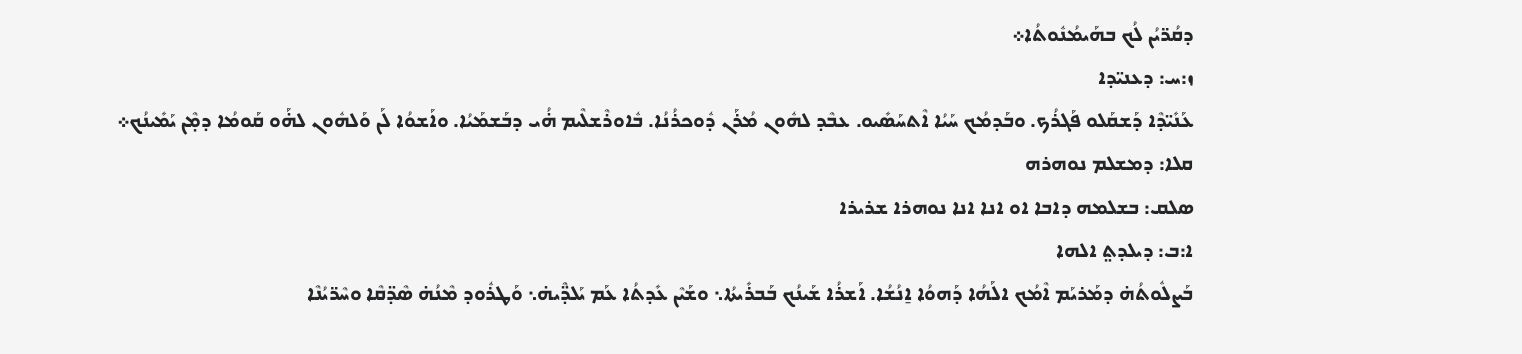ܕܩܳܪ̈ܝܳܢ ܠܳܟ ܒܗܰܝܡܳܢܽܘܬܳܐ܀
ܙ:ܚ: ܕܥܢܝ̈ܕܐ
ܥܰܢܺܝ̈ܕܶܐ ܕܰܫܩܰܠܘ ܦܰܓܪܳܟ. ܘܒܰܕܡܳܟ ܚܰܝܳܐ ܐܶܬܚܰܣܺܝܘ. ܥܒܶܕ ܠܗܽܘܢ ܡܳܪܰܢ ܕܽܘܟܪܳܢܳܐ. ܒܽܐܘܪܶܫܠܶܝܡ ܗ̇ܳܝ ܕܒܰܫܡܰܝܳܐ. ܘܐܰܫܘܳܐ ܠܰܢ ܘܰܠܗܽܘܢ ܠܗ̇ܰܘ ܩܰܘܡܳܐ ܕܡ̣ܶܢ ܝܰܡܺܝܢܳܟ܀
ܩܠܐ: ܕܡܫܠܡ ܢܘܗܪܗ
ܣܠܩ: ܒܫܠܡܗ ܕܐܒܐ ܐܘ ܐܢܐ ܐܢܐ ܢܘܗܪܐ ܫܪܝܪܐ
ܐ:ܒ: ܕܝܠܕܬ݀ ܐܠܗܐ
ܒܰܨܠܽܘܬܳܗ̇ ܕܡܰܪܝܰܡ ܐܶܡܳܟ ܐܠܰܗܳܐ ܕܰܗܘܳܐ ܐ̱ܢܳܫܳܐ. ܐܰܫܪܳܐ ܫܰܝܢܳܟ ܒܰܒܪܺܝܬܳܐ܆ ܘܫܰܝܶܢ ܥܺܕܬܳܐ ܥܰܡ ܝܰܠܕ̈ܶܝܗ̇܆ ܘܰܛܪܽܘܕ ܡܶܢܳܗ̇ ܣܶܕ̈ܩܶܐ ܘܚܶܪ̈ܝܳܢܶܐ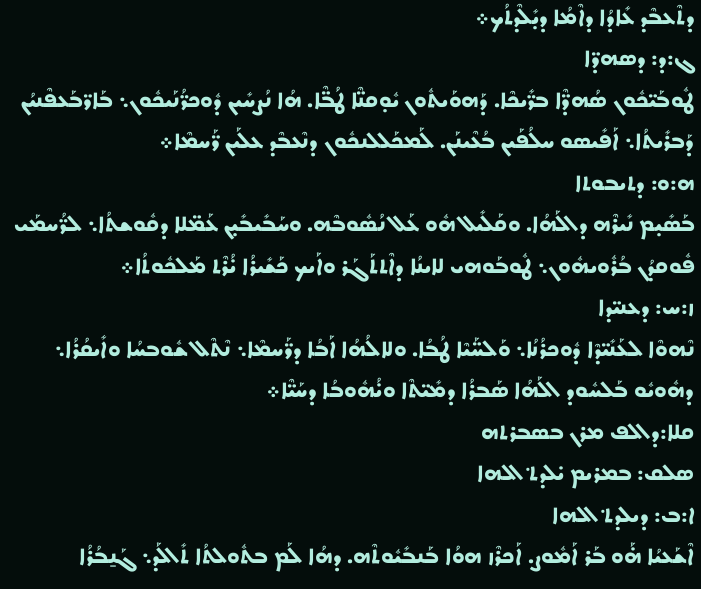ܕܬܶܥܒܶܕ ܥܺܐܕܳܐ ܕܐܶܡܳܐ ܕܝ̣ܺܠܶܕܬܳܟ܀
ܓ:ܕ: ܕܣܗܕ̈ܐ
ܛܽܘܒܰܝ̈ܟܽܘܢ ܣܳܗܕ̈ܶܐ ܒܪ̈ܺܝܟܶܐ. ܕܰܗܘܰܝܬܽܘܢ ܝܽܘ̣ܩܢ̈ܶܐ ܛܳܒ̈ܶܐ. ܗܳܐ ܢܳܨܚܺܝܢ ܕܽܘܟܪ̈ܳܢܰܝܟܽܘܢ܆ ܒܰܐܪ̈ܒܰܥܦܶܢܝܳܢ ܕܰܒܪܺܝܬܳܐ܆ ܐܰܦܺܝܣܘ ܚܠܳܦܰܝܢ ܒܳܥܶܝܢܰܢ. ܠܰܡܟܰܠܠܢܟܽܘܢ ܕܢܶܥܒܶܕ ܥܠܰܝܢ ܪ̈ܰܚܡܶܐ܀
ܗ:ܘ: ܕܬܝܒܘܬܐ
ܒܰܣܺܝ̣ܡ ܢܺܝܪܶܗ ܕܐܠܰܗܳܐ. ܘܩܰܠܺܝܠ ܗܽܘ ܥܰܠ ܢܳܣܽܘܒܶܗ. ܘܚܰܒܺܝܒܺܝ̣ܢ ܥܰܡ̈ܠܐ ܕܩܽܘܫܬܳܐ܆ ܠܪ̈ܳܚܡܰܝ ܦܽܘܩܕܳܢ ܒܳܪܽܘܝܗܽܘܢ܆ ܛܽܘܒܰܘܗܝ ܠܐܝܢܳܐ ܕܐܶܬܬܰܓܰܪ ܘܐܰܝܟ ܟܰܫܺܝܪܳܐ ܝ̇ܳܪܶܬ ܡܰܠܟܽܘܬܳܐ܀
ܙ:ܚ: ܕܥܢܝ̈ܕܐ
ܢܶܗܘܶܐ ܠܥܰܢܺܝ̈ܕܶܐ ܕܽܘܟܪܳܢܳܐ܆ ܘܰܠܚ̈ܰܝܶܐ ܛܳܒܳܐ. ܘܠܐܠܳܗܳܐ ܐܰܒܳܐ ܕܪ̈ܰܚܡܶܐ܆ ܢܶܬܶܠ ܫܽܘܒܚܳܐ ܘܐܺܝܩܳܪܳܐ܆ ܕܗܽܘܝܽܘ ܒܰܠܚܽܘܕ ܐܠܰܗܳܐ ܣܰܒܪܳܐ ܕܡܺܝ̈ܬܶܐ ܘܝ̇ܳܗܽܘܒܳܐ ܕܚܰܝ̈ܶܐ܀
ܩܠܐ:ܕܐܠܦ ܡܪܢ ܒܣܒܪܬܗ
ܣܠܩ: ܒܡܪܝܡ ܝ̇ܠܕܬ݀ ܐܠܗܐ
ܐ:ܒ: ܕܝܠܕܬ݀ ܐܠܗܐ
ܐܶܫܰܥܝܳܐ ܗ̇ܰܘ ܒܰܪ ܐܰܡܽܘܨ. ܐܰܟܪܶܙ ܗܘܳܐ ܒܰܢܒܺܝܽܘܬܶܗ. ܕܗܳܐ ܠܰܡ ܒܬܽܘܠܬܳܐ ܬܺܐܠܰܕ܆ ܓܰܢ̱ܒܳܪܳܐ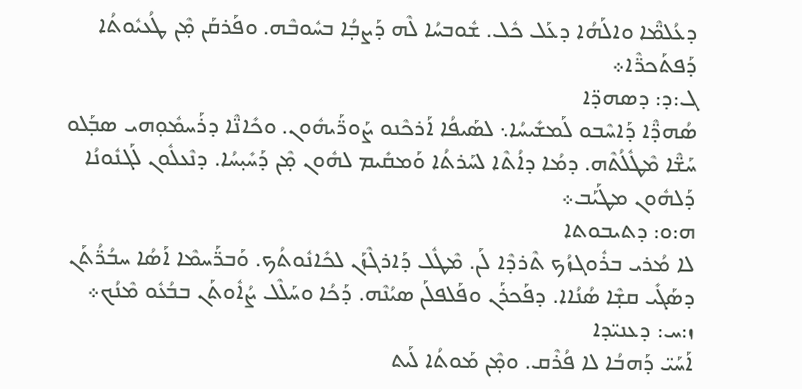ܕܥܳܠܡ̈ܶܐ ܘܐܠܰܗܳܐ ܕܥܰܠ ܟܽܠ. ܫܽܘܒܚܳܐ ܠܶܗ ܕܰܨܒ̣ܳܐ ܒܚܽܘܒܶܗ. ܘܦܰܪܩܰܢ ܡ̣ܶܢ ܛܳܥܝܽܘܬܳܐ ܕܰܦܬܰܟܪ̈ܶܐ܀
ܓ:ܕ: ܕܣܗܕ̈ܐ
ܣܳܗܕ̈ܶܐ ܕܰܐܚܶܒܘ ܠܰܡܫܺܝܚܳܐ܆ ܠܣܰܝܦܳܐ ܐܰܪܟܶܢܘ ܨܰܘܪ̈ܰܝܗܽܘܢ. ܘܟܺܐܢ̈ܶܐ ܕܪܰܚܡܽܘ̣ܗܝ ܣܒ̣ܰܠܘ ܚܰܫ̈ܶܐ ܡܶܛܽܠܳܬܶܗ. ܕܡܳܐ ܕܐܳܬܶܐ ܠܚܰܪܬܳܐ ܘܰܡܩܺܝܡ ܠܗܽܘܢ ܡ̣ܶܢ ܕܰܚܺܝ̣ܚܳܐ. ܕܢܶܥܠܽܘܢ ܠܰܓܢܽܘܢܳܐ ܕܰܠܗܽܘܢ ܡܛܰܝܰܒ܀
ܗ:ܘ: ܕܬܝܒܘܬܐ
ܠܐ ܡܳܪܝ ܒܪܽܘܓܙܳܟ ܬܶܪܕܶܐ ܠܰܢ. ܡܶܛܽܠ ܕܰܐܪܓܶܙܰܢ ܠܟܺܐܢܽܘܬܳܟ. ܘܰܒܪ̈ܰܚܡܶܐ ܐܰܣܳܐ ܚܒܳܪ̈ܳܬܰܢ ܕܣܰܓܺܝ ܩܫ̣ܶܐ ܣܳܢܳܐܐ. ܕܦܰܟܪܰܢ ܘܦܰܠܦܠܰܢ ܣܝܳܢܶܗ. ܕܰܟܳܐ ܘܚܰܠܶܠ ܨܳܐܽܘܬܰܢ ܒܒܳܥܽܘ ܡܶܢܳܟ܀
ܙ:ܚ: ܕܥܢܝ̈ܕܐ
ܐܰܚܰܝ̈ ܕܰܗܒܳܐ ܠܐ ܦܳܪܶܩ. ܘܡ̣ܶܢ ܡܰܘܬܳܐ ܠܰܝܬ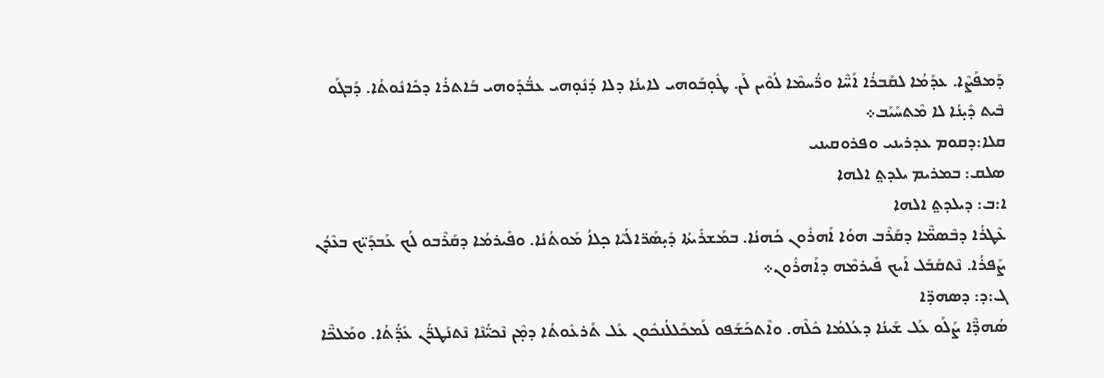ܕܰܡܦܰܨܶܐ. ܥܕܰܡܳܐ ܠܩܰܒܪܳܐ ܐܰܚ̈ܶܐ ܘܪ̈ܳܚܡܶܐ ܠܳܘܶܝܢ ܠܰܢ. ܛܽܘ̣ܒܰܘܗܝ ܠܐܝܢܳܐ ܕܠܐ ܕܳܢܽܘ̣ܗܝ ܥܒ̈ܳܕܰܘܗܝ ܒܰܐܬܪܳܐ ܕܟܺܐܢܽܘܬܳܐ. ܕܰܒܓܰܘ ܒܶܝܬ ܕܺܝ̣ܢܳܐ ܠܐ ܡܶܬܚܰܝܰܒ܀
ܩܠܐ:ܕܩܘܡ ܥܕܪܝܢܝ ܘܦܪܘܩܝܢܝ
ܣܠܩ: ܒܡܪܝܡ ܝܠܕܬ݀ ܐܠܗܐ
ܐ:ܒ: ܕܝܠܕܬ݀ ܐܠܗܐ
ܥܶܛܪܳܐ ܕܒܶܣܡ̈ܶܐ ܕܩܰܪܶܒ ܗܘܳܐ ܐܰܗܪܽܘܢ ܟܳܗܢܳܐ. ܒܡܰܫܪܺܝܬܳܐ ܕܺܝ̣ܣܰܪ̈ܐܠܳܝܶܐ ܟ̣ܠܐܳ ܡܰܘܬܳܢܳܐ. ܘܦܺܝܪܡܳܐ ܕܩܰܪܶܒܘ ܠܳܟ ܥܰܒܕܰܝ̈ܟ ܒܥܶܕܳܢ ܨܰܦܪܳܐ. ܢܶܬܩܰܒܰܠ ܐܰܝܟ ܦܺܝܪܡܶܗ ܕܐܰܗܪܽܘܢ܀
ܓ:ܕ: ܕܣܗܕ̈ܐ
ܣܳܗܕ̈ܶܐ ܨܰܠܰܘ ܥܰܠ ܫܰܝܢܳܐ ܕܥܳܠܡܳܐ ܟܽܠܶܗ. ܘܐܶܬܟܰܫܰܦܘ ܠܰܡܟܰܠܠܳܢܟܽܘܢ ܥܰܠ ܬܰܪܥܽܘܬܳܐ ܕܡ̣ܶܢ ܢܶܟܝ̈ܳܢܶܐ ܢܶܬܢܰܛܪ̈ܳܢ ܥܺܕ̈ܳܬܳܐ. ܘܡܰܠܟ̈ܶܐ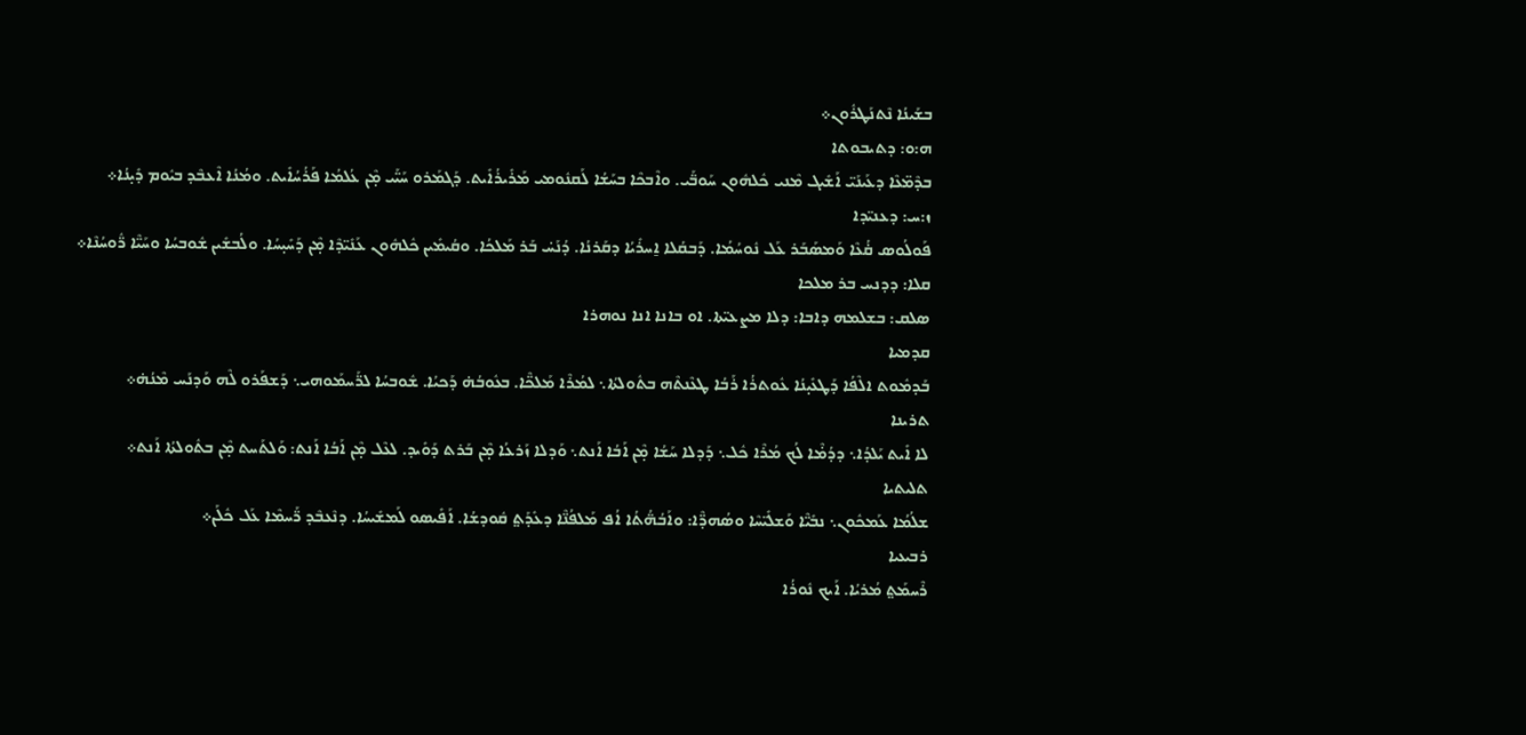ܒܫܰܝܢܳܐ ܢܶܬܢܰܛܪܽܘܢ܀
ܗ:ܘ: ܕܬܝܒܘܬܐ
ܒܕܶܡ̈ܥܶܐ ܕܥܰܝܢܰܝ̈ ܐܰܫܺܝܓ ܡܶܢܝ ܟܽܠܗܽܘܢ ܚܰܘܒ̈ܰܝ. ܘܐܶܒܟܶܐ ܒܚܰܫܳܐ ܠܰܩܢܽܘܡܝ ܡܰܪܺܝܪܳܐܺܝܬ. ܕܰܓܡܰܪܘ ܚܰܝ̈ܰܝ ܡ̣ܶܢ ܥܳܠܡܳܐ ܦܰܪܳܚܳܐܺܝܬ. ܘܡܳܢܳܐ ܐܶܥܒܶܕ ܒܝܽܘܡ ܕܺܝ̣ܢܳܐ܀
ܙ:ܚ: ܕܥܢܝ̈ܕܐ
ܦܰܘܠܳܘܣ ܩ̇ܳܥܶܐ ܘܰܡܣܰܒܰܪ ܥܰܠ ܢܽܘܚܳܡܳܐ. ܕܰܒܩܳܠܐ ܐ̱ܚܪܺܝܳܐ ܕܩܰܪܢܳܐ. ܕܳܢܰܚ̇ ܒܰܪ ܡܰܠܟܳܐ. ܘܩܳܝܡܺܝܢ ܟܽܠܗܽܘܢ ܥܰܢܺܝ̈ܕܶܐ ܡ̣ܶܢ ܕܰܚܺܝ̣ܚܳܐ. ܘܠܳܒܫܺܝܢ ܫܽܘܒܚܳܐ ܘܚܰܝ̈ܶܐ ܪ̈ܽܘܚܳܢܶܐ܀
ܩܠܐ: ܕܕܢܚ ܒܪ ܡܠܟܐ
ܣܠܩ: ܒܫܠܡܗ ܕܐܒܐ: ܕܠܐ ܡܨܥܝ̈ܬܐ. ܐܘ ܒܐܢܐ ܐܢܐ ܢܘܗܪܐ
ܩܕܡܝܐ
ܒܰܕܡܽܘܬ ܐܠܶܦܳܐ ܕܰܛܥܺܝ̣ܢܳܐ ܥܽܘܬܪܳܐ ܪܰܒܳܐ ܛܥܶܢܬܶܗ ܒܬܽܘܠܬܳܐ܆ ܠܡܳܪܶܐ ܡܰܠܟ̈ܶܐ. ܒܥܽܘܒܳܗ̇ ܕܰܟܝܳܐ. ܫܽܘܒܚܳܐ ܠܪ̈ܰܚܡܰܘܗܝ܆ ܕܰܫܦܰܪܘ ܠܶܗ ܘܰܕܢܰܚ ܡܶܢܳܗ̇܀
ܬܪܝܢܐ
ܠܐ ܐܺܝܬ ܝܰܠܕܳܐ܆ ܕܕܳܡ̇ܶܐ ܠܳܟ ܡܳܪܶܐ ܟܽܠ܆ ܕܰܕܠܐ ܚܰܫܳܐ ܡ̣ܶܢ ܐܰܒܳܐ ܐܰܢܬ܆ ܘܰܕܠܐ ܙܰܪܥܳܐ ܡ̣ܶܢ ܒܰܪܬ ܕܰܘܺܝܕ. ܠܥܶܠ ܡ̣ܶܢ ܐܰܒܳܐ ܐܰܢܬ: ܘܰܠܬܰܚܬ ܡ̣ܶܢ ܒܬܽܘܠܬܳܐ ܐܰܢܬ܀
ܬܠܝܬܝܐ
ܫܠܳܡܳܐ ܥܰܡܟܽܘܢ܆ ܢܒܺܝ̈ܶܐ ܘܰܫܠܺܝ̈ܚܶܐ ܘܣܳܗܕ̈ܶܐ: ܘܐܰܒܳܗ̈ܳܬܳܐ ܐܳܦ ܡܰܠܦܳܢ̈ܶܐ ܕܥܺܕܰܬ݀ ܩܽܘܕܫܳܐ. ܐܰܦܺܝܣܘ ܠܰܡܫܺܝܚܳܐ. ܕܢܶܥܒܶܕ ܪ̈ܰܚܡܶܐ ܥܰܠ ܟܽܠܰܢ܀
ܪܒܝܥܝܐ
ܪܶܚܡܰܬ݀ ܡܳܪܝܳܐ. ܐܰܝܟ ܢܽܘܪܳܐ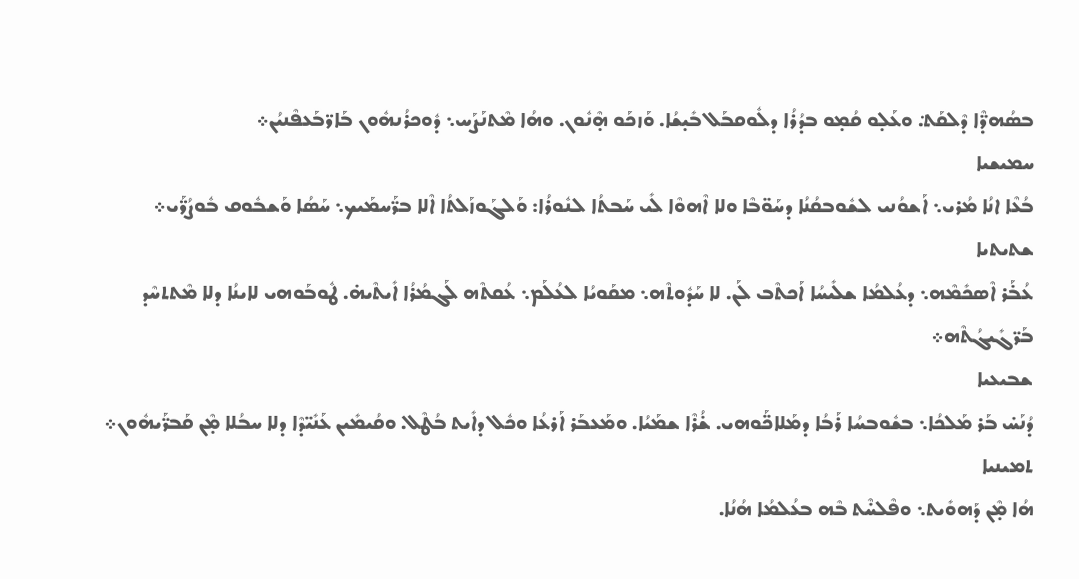ܒܣܳܗܕ̈ܶܐ ܕܶܠܩܰܬ݀. ܘܥܰܠ̣ܘ ܩܳܡ̣ܘ ܒܕܳܪܳܐ ܕܠܽܘܩܒܰܠ ܒܺܝ̣ܫܳܐ. ܘܰܙܟܰܘ ܗ̣ܶܢܽܘܢ. ܘܗܳܐ ܡܶܬܢܰܨܰܚ܆ ܕܽܘܟܪܳܢܗܽܘܢ ܒܰܐܪ̈ܒܰܥܦܶܢܝܳܢ܀
ܚܡܝܫܝܐ
ܒܳܥܶܐ ܐܢܳܐ ܡܳܪܝ܆ ܐܰܫܘܳܢܝ ܠܫܽܘܒܩܳܢܳܐ ܕܚܰܘ̈ܒܶܐ ܘܠܐ ܐܶܗܘܶܐ ܠܺܝ ܚܰܒܬܳܐ ܠܢܽܘܪܳܐ: ܘܰܠܓܰܘܙܰܠܬܳܐ ܐܶܠܐ ܒܪ̈ܰܚܡܰܝܟ܆ ܚܰܣܳܐ ܘܰܫܒܽܘܩ ܒܽܘܨܳܪ̈ܰܝ܀
ܫܬܝܬܝܐ
ܥܳܒ̇ܰܪ ܐܶܣܟܺܡܶܗ܆ ܕܥܳܠܡܳܐ ܫܠܺܝܚܳܐ ܐܰܟܬܶܒ ܠܰܢ. ܠܐ ܚܰܕܽܘܬܶܗ܆ ܡܩܰܘܝܳܐ ܠܥܳܠܰܡ܆ ܥܳܩܬܶܗ ܠܰܓܡܳܪܳܐ ܐܺܝܬܶܝܗ̇. ܛܽܘܒܰܘܗܝ ܠܐܝܢܳܐ ܕܠܐ ܡܶܬܬܚܶܕ ܒܰܪ̈ܓܺܝܓܳܬܶܗ܀
ܫܒܝܥܝܐ
ܕܳܢܰܚ̇ ܒܰܪ ܡܰܠܟܳܐ܆ ܒܫܽܘܒܚܳܐ ܪܰܒܳܐ ܕܡܰܠܐܟ̈ܰܘܗܝ. ܫ̇ܳܪܶܐ ܫܡܰܝܳܐ. ܘܡܰܥܒܰܪ ܐܰܪܥܳܐ ܘܟܽܠ ܕܐܺܝܬ ܒܳܛܶܠ. ܘܩܳܝܡܺܝܢ ܥܰܢܺܝ̈ܕܶܐ ܕܠܐ ܚܒܳܠܐ ܡ̣ܶܢ ܩܰܒܪ̈ܰܝܗܽܘܢ܀
ܬܡܝܢܝܐ
ܗܳܐ ܡ̣ܶܢ ܕܰܗܘܺܝܬ܆ ܘܦܶܠܚ̇ܶܬ ܒܶܗ ܒܥܳܠܡܳܐ ܗܳܢܳܐ.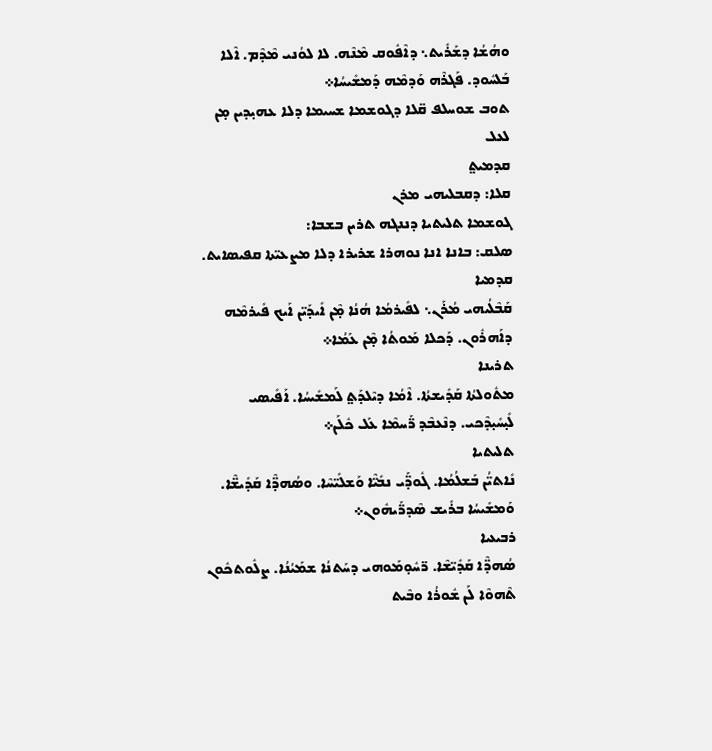ܘܗܳܫܳܐ ܕܫܰܪܺܝܬ܆ ܕܐܶܦܽܘܩ ܡܶܢܶܗ. ܠܐ ܠܘܳܢܝ ܡܶܕܶܡ. ܐܶܠܐ ܒܰܠܚܽܘܕ. ܦܰܓܪܶܗ ܘܰܕܡܶܗ ܕܰܡܫܺܝܚܳܐ܀
ܬܘܒ ܫܘܚܠܦ ܩ̈ܠܐ ܕܓܘܫܡܐ ܫܚܝܡܐ ܕܠܐ ܥܗܝ̣ܕܝܢ ܡ̣ܢ ܠܥܠ
ܩܕܡܝܬ݀
ܩܠܐ: ܕܩܒܠܝܗܝ ܡܪܢ
ܓܘܫܡܐ ܬܠܝܬܝܐ ܕܢܢܓܗ ܬܪܝܢ ܒܫܒܐ:
ܣܠܩ: ܒܐܢܐ ܐܢܐ ܢܘܗܪܐ ܫܪܝܪܐ ܕܠܐ ܡܨܥܝ̈ܬܐ ܩܦܝܣܐܝܬ.
ܩܕܡܝܐ
ܩܰܒܶܠܳܝܗܝ ܡܳܪܰܢ܆ ܠܦܺܝܪܡܳܐ ܗܳܢܳܐ ܡ̣ܶܢ ܐܺܝܕܰܝ̈ܢ ܐܰܝܟ ܦܺܝܪܡܶܗ ܕܐܰܗܪܽܘܢ. ܕܰܟܠܐ ܡܰܘܬܳܐ ܡ̣ܶܢ ܥܰܡܳܐ܀
ܬܪܝܢܐ
ܡܬܽܘܠܬܳܐ ܩܰܕܺܝܫܬܳܐ. ܐܶܡܳܐ ܕܝܶܠܕܰܬ݀ ܠܰܡܫܺܝܚܳܐ. ܐܰܦܺܝܣܝ ܠܺܝ̣ܚܺܝ̣ܕܶܟܝ. ܕܢܶܥܒܶܕ ܪ̈ܰܚܡܶܐ ܥܰܠ ܟܽܠܰܢ܀
ܬܠܝܬܝܐ
ܢܺܐܬܝ̈ܳܢ ܒܰܫܠܳܡܳܐ. ܓܽܘܕ̈ܰܝ ܢܒܺܝ̈ܶܐ ܘܰܫܠܺܝ̈ܚܶܐ. ܘܣܳܗܕ̈ܶܐ ܩܰܕܺܝܫ̈ܶܐ. ܘܰܡܫܺܝܚܳܐ ܒܪܺܝܫ ܣܶܕܪ̈ܰܝܗܽܘܢ܀
ܪܒܝܥܝܐ
ܣܳܗܕ̈ܶܐ ܩܰܕܺܝ̈ܫܶܐ. ܪ̈ܚܽܘ̣ܡܰܘܗܝ ܕܚܰܬܢܳܐ ܫܡܰܝܳܢܳܐ. ܨܠܽܘܬܟܽܘܢ ܬܶܗܘܶܐ ܠܰܢ ܫܽܘܪܳܐ ܘܒܶܝܬ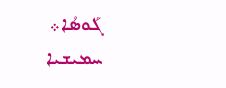ܓܰܘܣܳܐ܀
ܚܡܝܫܝܐ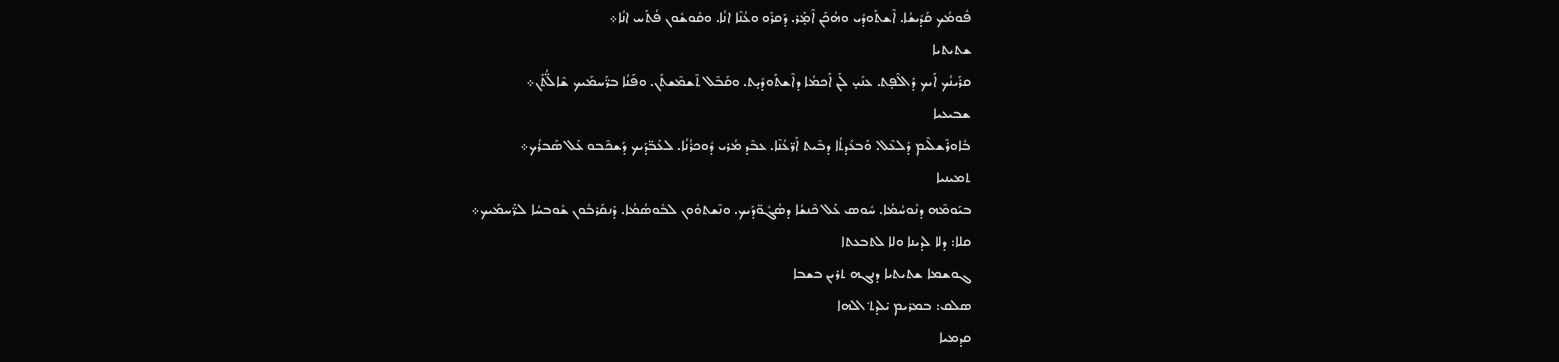ܦܽܘܡܳܟ ܩܰܕܺܝܫܳܐ. ܐܶܫܬܰܘܕܺܝ ܘܗܳܟܰܢ ܐܶܡ̣ܰܪ. ܕܰܩܪܰܘ ܘܥܳܢܶܐ ܐܢܳܐ. ܘܩܽܘܫܽܘܢ ܦܳܬܰܚ ܐܢܳܐ܀
ܫܬܝܬܝܐ
ܩܪܰܝܢܳܟ ܐܰܝܟ ܕܰܐܠܶܦ̣ܬ. ܥܢܺܝ̣ ܠܰܢ ܐܰܟܡܳܐ ܕܐܶܫܬܰܘܕܺܝ̣ܬ. ܘܩܰܒܶܠ ܬܶܫܡܶܫܬܰܢ. ܘܦܰܢܳܐ ܒܪ̈ܰܚܡܰܝܟ ܫܶܐܠ̈ܳܬܰܢ܀
ܫܒܝܥܝܐ
ܒܽܐܘܪܶܫܠܶܝܡ ܕܰܠܥܶܠ. ܘܰܒܥܺܕܬܳܐ ܕܒܶܝܬ ܐܰܪ̈ܥܳܢܶܐ. ܥܒܶܕ ܡܳܪܝ ܕܽܘܟܪܳܢܳܐ. ܠܥܰܒ̈ܕܰܝܟ ܕܰܫܟܶܒܘ ܥܰܠ ܣܰܒܪܳܟ܀
ܬܡܝܢܝܐ
ܒܝܰܘܡܶܗ ܕܢܽܘܚܳܡܳܐ. ܚܽܘܣ ܥܰܠ ܟܶܢܫܳܐ ܕܣܳܓܽܘ̈ܕܰܝܟ. ܘܢܶܫܬܘܽܘܢ ܠܒܽܘܣܳܡܳܐ. ܕܰܢܩܰܪܒܽܘܢ ܫܽܘܒܚܳܐ ܠܪ̈ܰܚܡܰܝܟ܀
ܩܠܐ: ܕܠܐ ܠܕܝܢܐ ܘܠܐ ܠܬܒܥܬܐ
ܓܘܫܡܐ ܫܬܝܬܝܐ ܕܢܓܗ ܬܪܝܢ ܒܫܒܐ
ܣܠܩ: ܒܡܪܝܡ ܝ̇ܠܕܬ݀ ܐܠܗܐ
ܩܕܡܝܐ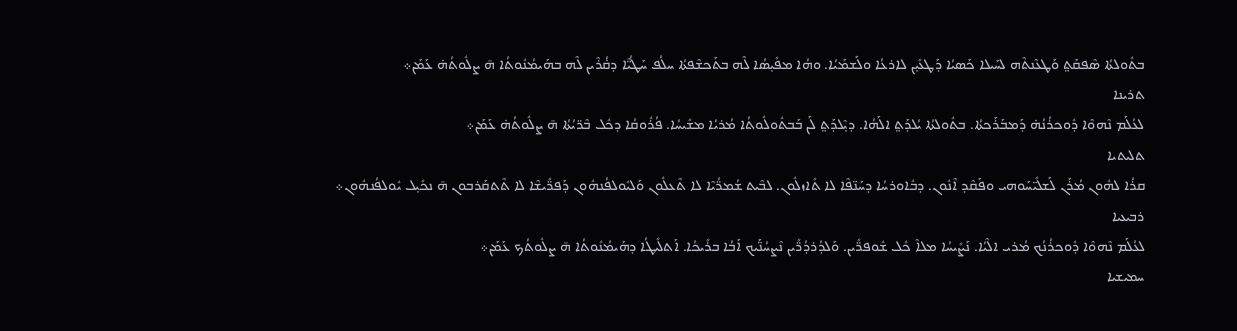ܒܬܽܘܠܬܳܐ ܣܶܦܩܰܬ݀ ܘܰܛܥܶܢܬܶܗ ܠܚܰܝܠܐ ܟܰܣܝܳܐ ܕܰܛܥܺܝ̣ܢ ܠܐܪܥܳܐ ܘܠܰܫܡܰܝܳܐ. ܘܗܳܐ ܡܦܺܝ̣ܣܳܐ ܠܶܗ ܒܬܰܟܫܶܦܬܳܐ ܚܠܳܦ ܚܰܛܳܝ̈ܶܐ ܕܩ̇ܳܪܶܝܢ ܠܶܗ ܒܗܰܝܡܳܢܽܘܬܳܐ ܗ̄ ܨܠܽܘܬܳܗ̇ ܥܰܡܰܢ܀
ܬܪܝܢܐ
ܠܥܳܠܰܡ ܢܶܗܘܶܐ ܕܽܘܟܪܳܢܳܗ̇ ܕܰܡܒܰܪܰܟܬܳܐ. ܒܬܽܘܠܬܳܐ ܝܳܠܕܰܬ݀ ܐܠܰܗܳܐ. ܕܝ̣ܶܠܕܰܬ݀ ܠܰܢ ܒܰܒܬܽܘܠܽܘܬܳܐ ܡܳܪܝܳܐ ܡܫܺܝܚܳܐ. ܦܳܪܽܘܩܳܐ ܕܟܽܠ ܒܶܪ̈ܝܳܬܳܐ ܗ̄ ܨܠܽܘܬܳܗ̇ ܥܰܡܰܢ܀
ܬܠܝܬܝܐ
ܩܪܳܐ ܠܗܽܘܢ ܡܳܪܰܢ ܠܰܫܠܺܝ̈ܚܰܘܗܝ ܘܦܰܩܶܕ ܐܶܢܽܘܢ. ܕܒܽܐܘܪܚܳܐ ܕܚܰܢ̈ܦܶܐ ܠܐ ܬܺܐܙܠܽܘܢ. ܠܒܶܝܬ ܫܳܡܪ̈ܳܝܶܐ ܠܐ ܬܶܥܠܽܘܢ ܘܰܠܝܽܘܠܦܳܢܗܽܘܢ ܕܰܦܪ̈ܺܝܫܶܐ ܠܐ ܬܶܬܩܰܪܒܘܢ ܗ̄ ܢܟܺܝ̣ܠ ܝܽܘܠܦܳܢܗܽܘܢ܀
ܪܒܝܥܝܐ
ܠܥܳܠܰܡ ܢܶܗܘܶܐ ܕܽܘܟܪܳܢܳܟ ܡܳܪܝ ܐܠܶܝܳܐ. ܢܰܨܺܝܚܳܐ ܡܠܐܶ ܟܽܠ ܫܽܘܦܪ̈ܺܝܢ. ܘܰܠܕܳܪܕܳܪ̈ܺܝܢ ܢܶܨܚܳܢ̈ܰܝܟ ܐܰܒܳܐ ܒܪܺܝܟܳܐ. ܐܰܬܠܺܝܛܳܐ ܕܗܰܝܡܳܢܽܘܬܳܐ ܗ̄ ܨܠܽܘܬܳܟ ܥܰܡܰܢ܀
ܚܡܝܫܝܐ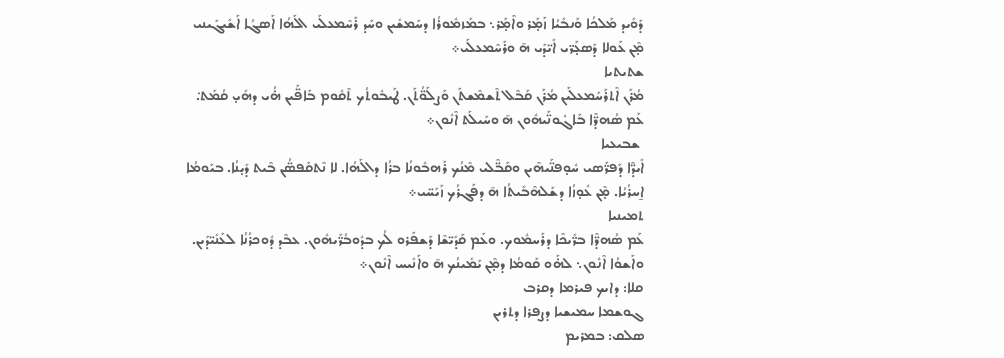ܕܰܘܺܝܕ ܡܰܠܟܳܐ ܘܰܢܒܺܝܳܐ ܙܰܡ̣ܰܪ ܘܐܶܡ̣ܰܪ܆ ܒܡܰܙܡܽܘܪܳܐ ܕܚܰܡܫܺܝܢ ܘܚܰܕ ܪܰܚܶܡܥܠܰܝ ܐܠܰܗܳܐ ܐܰܣܓܳܐ ܐܰܫܺܝܓܰܝܢܝ ܡ̣ܶܢ ܥܰܘܠܐ ܕܰܣܥ̣ܰܪ̈ܝ ܐܺܝ̈ܕܰܝ ܗ̄ ܘܪܰܚܶܡܥܠܰܝ܀
ܫܬܝܬܝܐ
ܡܳܪܰܢ ܐܶܬܪܰܚܰܡܥܠܰܝܢ ܡܳܪܰܢ ܩܰܒܶܠ ܬܶܫܡܶܫܬܰܢ ܘܰܨܠܰܘ̈ܳܬܰܢ. ܛܰܝܒܽܘܬܳܟ ܬܶܩܽܘܡ ܒܰܐܦ̈ܰܝܢ ܗ̇ܳܝ ܕܗܺܝ̣ ܩܳܡܰܬ݀. ܥܰܡ ܣܳܗܕ̈ܶܐ ܒܰܐܓܽܘܢ̈ܰܝܗܽܘܢ ܗ̄ ܘܚܰܝܠܰܬ ܐܶܢܽܘܢ܀
 ܫܒܝܥܝܐ
ܐܺܝܕ̈ܶܐ ܕܰܦܪ̈ܰܣܝ ܚܽܘ̣ܦܢ̈ܰܝܗܶܝܢ ܘܩܰܒ̈ܶܠܝ ܡܶܢܳܟ ܪܰܗܒܽܘܢܳܐ ܒܪܳܐ ܕܐܠܰܗܳܐ. ܠܐ ܢܶܬܩܰܦܣ̈ܳܢ ܒܶܝܬ ܕܺܝ̣ܢܳܐ. ܒܝܰܘܡܳܐ ܐ̱ܚܪܳܝܳܐ. ܡ̣ܶܢ ܥܽܘ̣ܙܳܐ ܕܫܰܠܗܶܒܺܝܬܳܐ ܗ̄ ܕܦܰܓܪܳܟ ܙܰܝܰܚ̈ܝ܀
ܬܡܝܢܝܐ
ܥܰܡ ܣܳܗܕ̈ܶܐ ܒܪ̈ܺܝܟܶܐ ܕܪܰܚܡܽܘܟ. ܘܥܰܡ ܩܰܕܺܝ̈ܫܶܐ ܕܰܫܦܰܪܘ ܠܳܟ ܒܕܽܘܒܳܪ̈ܰܝܗܽܘܢ. ܥܒܶܕ ܕܽܘܟܪܳܢܳܐ ܠܥܰܢܺܝ̈ܕܰܝܢ. ܘܐܰܫܘܳܐ ܐܶܢܽܘܢ܆ ܠܗ̇ܰܘ ܩܰܘܡܳܐ ܕܡ̣ܶܢ ܝܰܡܺܝܢܳܟ ܗ̄ ܘܐܰܢܺܝܚ ܐܶܢܽܘܢ܀
ܩܠܐ: ܕܐܝܟ ܦܝܪܡܐ ܕܩܪܒ
ܓܘܫܡܐ ܚܡܝܫܝܐ ܕܨܦܪܐ ܕܬܪܝܢ
ܣܠܩ: ܒܡܪܝܡ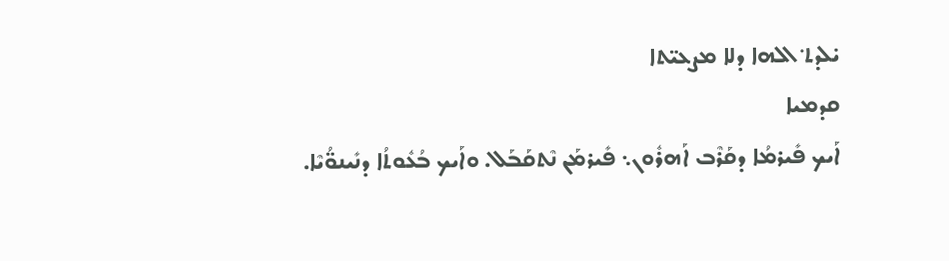ܝ̇ܠܕܬ݀ ܐܠܗܐ ܕܠܐ ܡܨܥܝ̈ܬܐ
ܩܕܡܝܐ
ܐܰܝܟ ܦܺܝܪܡܳܐ ܕܩܰܪܶܒ ܐܰܗܪܽܘܢ܆ ܦܺܝܪܡܰܢ ܢܶܬܩܰܒܰܠ. ܘܐܰܝܟ ܒܳܥܽܘܬܳܐ ܕܢܺܝܢܘ̈ܳܝܶܐ.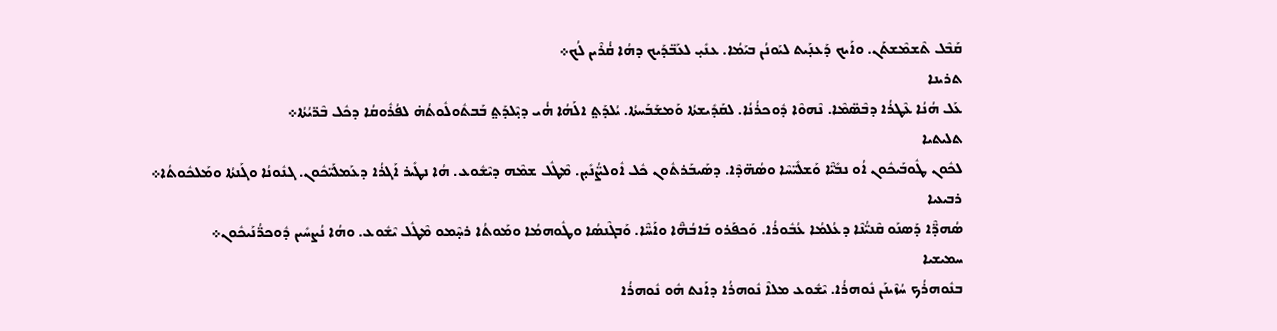ܩܰܒܶܠ ܬܶܫܡܶܫܬܰܢ. ܘܐܰܝܟ ܕܰܥܢ̣ܰܝܬ ܠܝܰܘܢܳܢ ܒܝܰܡܳܐ. ܥܢܺܝ̣ ܠܥܰܒ̈ܕܰܝܟ ܕܗܳܐ ܩ̇ܳܪܶܝܢ ܠܳܟ܀
ܬܪܝܢܐ
ܥܰܠ ܗܳܢܳܐ ܥܶܛܪܳܐ ܕܒܶܣ̈ܡܶܐ. ܢܶܗܘܶܐ ܕܽܘܟܪܳܢܳܐ. ܠܩܰܕܺܝܫܬܳܐ ܘܰܡܫܰܒܰܚܬܳܐ. ܝܳܠܕܰܬ݀ ܐܠܰܗܳܐ ܗ̇ܳܝ ܕܝ̣ܶܠܕܰܬ݀ ܒܰܒܬܽܘܠܽܘܬܳܗ̇ ܠܦܳܪܽܘܩܳܐ ܕܟܽܠ ܒܶܪ̈ܝܳܬܳܐ܀
ܬܠܝܬܝܐ
ܠܟܽܘܢ ܛܽܘܒܰܝܟܽܘܢ ܐܳܘ ܢܒܺܝ̈ܶܐ ܘܰܫܠܺܝ̈ܚܶܐ ܘܣܳܗ̈ܕܶܐ. ܕܣܰܝܒܰܪܬܽܘܢ ܟܽܠ ܐܽܘܠܨ̈ܳܢܺܝ̣ܢ. ܡܶܛܽܠ ܫܡܶܗ ܕܝܶܫܽܘܥ. ܗܳܐ ܢܛܺܝܪ ܐܰܓܪܳܐ ܕܥܰܡܠܰܝ̈ܟܽܘܢ. ܓܢܽܘܢܳܐ ܘܓܰܢܬܳܐ ܘܡܰܠܟܽܘܬܳܐ܀
ܪܒܝܥܝܐ
ܣܳܗܕ̈ܶܐ ܕܰܣܢܰܘ ܩܶܢܝ̈ܳܢܶܐ ܕܥܳܠܡܳܐ ܥܳܒܽܘܪܳܐ. ܘܰܟܦܰܪܘ ܒܰܐܒܳܗ̈ܶܐ ܘܐܰܚ̈ܶܐ. ܘܰܒܓܶܢܣܳܐ ܘܛܽܘܗܡܳܐ ܘܡܰܘܬܳܐ ܪܚ̣ܶܡܘ ܡܶܛܽܠ ܝܶܫܽܘܥ. ܘܗܳܐ ܢܳܨܚܺܝܢ ܕܽܘܟܪ̈ܳܢܰܝܟܽܘܢ܀
ܚܡܝܫܝܐ
ܒܢܽܘܗܪܳܟ ܚܳܙܶܝܢܰܢ ܢܽܘܗܪܳܐ. ܝܶܫܽܘܥ ܡܠܐܶ ܢܽܘܗܪܳܐ ܕܐܰܢܬ ܗܽܘ ܢܽܘܗܪܳܐ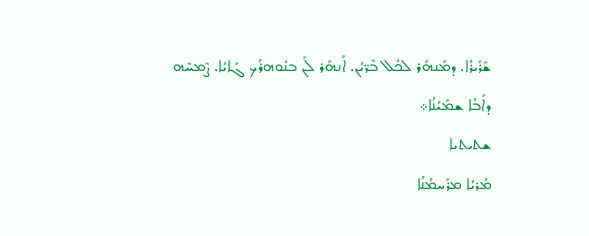ܫܰܪܺܝܪܳܐ. ܕܡܰܢܗܰܪ ܠܟܽܠ ܒܶܪ̈ܝܳܢ. ܐܰܢܗܰܪ ܠܰܢ ܒܢܽܘܗܪܳܟ ܓܰܐܝܳܐ. ܨܶܡܚܶܗ ܕܐܰܒܳܐ ܫܡܰܝܳܢܳܐ܀
ܫܬܝܬܝܐ
ܡܳܪܝܳܐ ܡܪܰܚܡܳܢܳܐ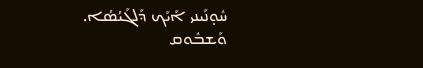ܚܽܘ̣ܢܰܝܢܝ ܐܰܝܰܟ ܕܰܠܓܰܝܳܣܳܐ. ܘܰܫܒܽܘܩ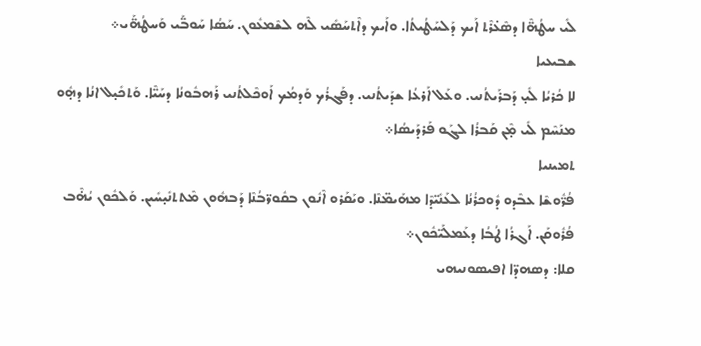ܠܺܝ ܚܛܳܗ̈ܶܐ ܕܣܶܥ̇ܪܶܬ ܐܰܝܟ ܕܰܠܚܰܛܳܝܬܳܐ. ܘܐܰܝܟ ܕܐܶܬܚܰܣܺܝ ܠܶܗ ܠܫܶܡܥܽܘܢ. ܚܰܣܳܐ ܚܰܘܒ̈ܰܝ ܘܰܚܛܳܗ̈ܰܝ܀
ܫܒܝܥܝܐ
ܠܐ ܟܳܪܝܳܐ ܠܺܝ̣ ܕܰܒܪܰܝܬܳܢܝ. ܘܥܰܠ ܐܰܪܥܳܐ ܫܕܰܝܬܳܢܝ. ܕܦܰܓܪܳܟ ܘܰܕܡܳܟ ܐܰܘܟܶܠܬܳܢܝ ܪܰܗܒܽܘܢܳܐ ܕܚܰܝ̈ܶܐ. ܘܰܬܟܺܝ̣ܠ ܐܢܳܐ ܕܗ̣ܽܘ ܡܢܰܚܶܡ ܠܺܝ ܡ̣ܶܢ ܩܰܒܪܳܐ ܠܓܰܘ ܦܰܪܕܰܝܣܳܐ܀
ܬܡܝܢܝܐ
ܦܳܪ̈ܽܘܫܶܐ ܥܒܶܕܘ ܕܽܘܟܪܳܢܳܐ ܠܥܰܢܺܝ̈ܕܶܐ ܡܗܰܝܡ̈ܢܶܐ. ܘܝܰܩܰܪܘ ܐܶܢܽܘܢ ܒܩܽܘܪ̈ܒܳܢܶܐ ܕܰܒܗܽܘܢ ܡܶܬܬܢܺܝ̣ܚܺܝܢ. ܘܰܠܟܽܘܢ ܝܳܗ̇ܶܒ ܦܳܪܽܘܩܰܢ. ܐܰܓܪܳܐ ܛܳܒܳܐ ܕܥܰܡܠܰܝ̈ܟܽܘܢ܀
ܩܠܐ: ܕܣܗܕ̈ܐ ܐܦܝܣܘܢܝܗܝ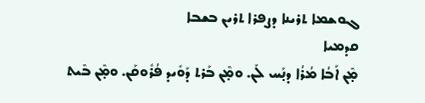ܓܘܫܡܐ ܬܪܝܢܐ ܕܨܦܪܐ ܬܪܝܢ ܒܫܒܐ
ܩܕܡܝܐ
ܡ̣ܶܢ ܐܰܒܳܐ ܡܳܪܳܐ ܕܢ̣ܰܚ ܠܰܢ. ܘܡ̣ܶܢ ܒܰܪܬ ܕܰܘܺܝܕ ܦܳܪܽܘܩܰܢ. ܘܡ̣ܶܢ ܒܶܝܬ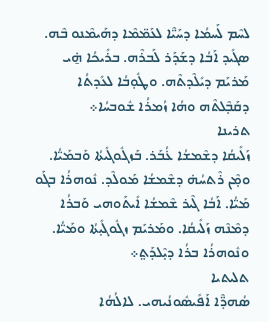ܠܚܶܡ ܠܰܚܡܳܐ ܕܚܰܝ̈ܶܐ ܠܥܰܡ̈ܡܶܐ ܕܗܰܝܡܶܢܘ ܒܶܗ. ܣܓܺܝܕ ܐܰܒܳܐ ܕܫܰܕܰܪ ܠܰܒܪܶܗ. ܒܪܺܝܟܳܐ ܗ̱̇ܝ ܡܰܪܝܰܡ ܕܝܺܠܶܕܬܶܗ. ܘܛܽܘ̣ܒܳܐ ܠܥܺܕܬܳܐ ܕܩܰܒ̣ܶܠܬܶܗ ܘܗܳܐ ܙܳܡܪܳܐ ܫܽܘܒܚܳܐ܀
ܬܪܝܢܐ
ܙܰܠܺܝܩܳܐ ܕܫܶܡܫܳܐ ܥ̇ܳܒܰܪ. ܒܰܙܓܽܘܓܺܝܬܳܐ ܘܰܒܡܰܝ̈ܳܐ. ܘܡ̣ܶܢ ܪܶܬܚܳܗ̇ ܕܫܶܡܫܳܐ ܡܰܘܠܶܕ. ܢܽܘܗܪܳܐ ܒܓܰܘ ܡܰܝ̈ܳܐ. ܐܰܒܳܐ ܓܶܝܪ ܫܶܡܫܳܐ ܐܺܝܬܰܘܗܝ ܘܰܒܪܳܐ ܕܡܶܢܶܗ ܙܰܠܺܝܩܳܐ. ܘܡܰܪܝܰܡ ܙܓܽܘܓܺܝ̣ܬܳܐ ܘܡܰܝ̈ܳܐ. ܘܢܽܘܗܪܳܐ ܒܪܳܐ ܕܝ̣ܶܠܕܰܬ݀܀
ܬܠܝܬܝܐ
ܣܳܗܕ̈ܶܐ ܐܰܦܺܝܣܽܘܢܳܝܗܝ. ܠܐܠܳܗܳܐ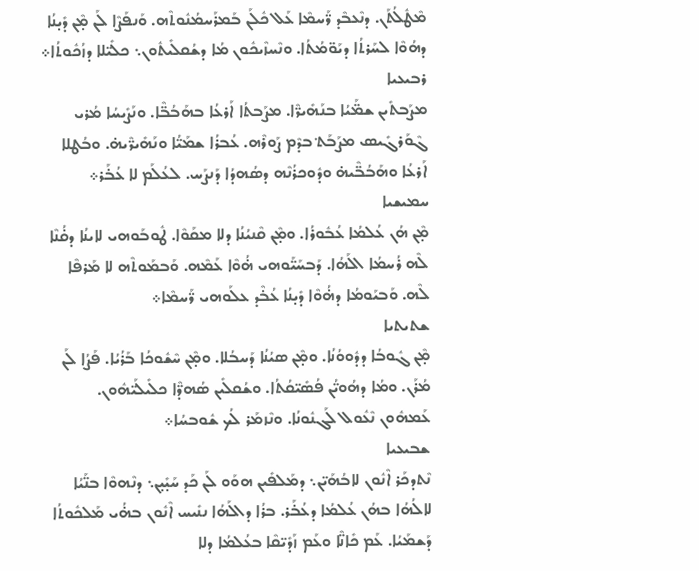ܡܶܛܽܠܳܬܰܢ. ܕܢܶܥܒܶܕ ܪ̈ܰܚܡܶܐ ܥܰܠ ܟܽܠܰܢ ܒܰܡܪܰܚܡܳܢܽܘܬܶܗ. ܘܰܢܦܰܨܶܐ ܠܰܢ ܡ̣ܶܢ ܕܺܝ̣ܢܳܐ ܕܗܳܘܶܐ ܠܚܰܪܬܳܐ ܕܝܰܘ̈ܡܳܬܳܐ. ܘܢܶܚܙܶܝܟܽܘܢ ܡܳܐ ܕܫܳܩܠܺܝܬܽܘܢ܆ ܟܠܺܝ̈ܠܐ ܕܙܳܟܽܘܬܳܐ܀
ܪܒܝܥܝܐ
ܡܨܰܒܬܺܝܢ ܫܡ̈ܰܝܳܐ ܒܢܰܗܺܝܪ̈ܶܐ. ܡܨܰܒܬܳܐ ܐܰܪܥܳܐ ܒܗܰܒܳܒ̈ܶܐ. ܘܢܰܨܺܝܚܳܐ ܡܳܪܝ ܓܶܘܰܪܓܺܝܣ ܡܨܰܒܰܬ݀ ܒܕܶܡ ܨܰܘܪܶܗ. ܥܳܒܪܳܐ ܫܡܰܝ̈ܳܐ ܘܢܰܗܺܝܪ̈ܶܝܗ̇. ܘܒܳܛܠܐ ܐܰܪܥܳܐ ܘܗܰܒܳܒ̈ܶܝܗ̇ ܘܕܽܘܟܪܳܢܶܗ ܕܣܳܗܕܳܐ ܕܰܢܨܰܚ. ܠܥܳܠܰܡ ܠܐ ܥܳܒ̇ܰܪ܀
ܚܡܝܫܝܐ
ܡ̣ܶܢ ܗܳܢ ܥܳܠܡܳܐ ܥܳܒܽܘܪܳܐ. ܘܡ̣ܶܢ ܩܶܢܝܳܢܳܐ ܕܠܐ ܡܩܰܘܶܐ. ܛܽܘܒܰܘܗܝ ܠܐܝܢܳܐ ܕܩ̇ܳܢܶܐ ܠܶܗ ܪܳܚܡܳܐ ܐܠܰܗܳܐ. ܕܰܒܚܰܝ̈ܰܘܗܝ ܗ̇ܳܘܶܐ ܥܰܡܶܗ. ܘܰܒܡܰܘܬܶܗ ܠܐ ܡܰܪܦܶܐ ܠܶܗ. ܘܰܒܝܰܘܡܳܐ ܕܗ̇ܳܘܶܐ ܕܺܝ̣ܢܳܐ ܥܳܒ̇ܶܕ ܥܠܰܘܗܝ ܪ̈ܰܚܡܶܐ܀
ܫܬܝܬܝܐ
ܡ̣ܶܢ ܓܽܘܒܳܐ ܕܕܽܘܘܳܢܳܐ. ܘܡ̣ܶܢ ܣܝܳܢܳܐ ܕܰܚܒܳܠܐ. ܘܡ̣ܶܢ ܚܶܫܽܘܟܳܐ ܒܰܪܳܝܳܐ. ܦܰܨܳܐ ܠܰܢ ܡܳܪܰܢ. ܘܡܳܐ ܕܗܳܘܝ̈ܳܢ ܦܳܣܺܝ̈ܩܳܬܳܐ. ܘܫܳܩܠܺܝܢ ܣܳܗܕ̈ܶܐ ܟܠܺܝܠܰܝ̈ܗܽܘܢ. ܥܰܡܗܽܘܢ ܢܶܥܽܘܠ ܠܰܓܢܽܘܢܳܐ. ܘܢܶܙܡܰܪ ܠܳܟ ܫܽܘܒܚܳܐ܀
ܫܒܝܥܝܐ
ܢܶܬܕܟܰܪ ܐܶܢܽܘܢ ܠܐܒܳܗܰܝ̈ܢ܆ ܕܡܰܠܦܺܝܢ ܗܘܰܘ ܠܰܢ ܟܰܕ ܚܰܝ̣ܺܝ̣ܢ܆ ܕܢܶܗܘܶܐ ܒܢ̈ܰܝܳܐ ܠܐܠܳܗܳܐ ܒܗܳܢ ܥܳܠܡܳܐ ܕܥܳܒ̇ܰܪ. ܒܪܳܐ ܕܐܠܰܗܳܐ ܢܢܺܝܚ ܐܶܢܽܘܢ ܒܗ̇ܳܝ ܡܰܠܟܽܘܬܳܐ ܕܰܫܡܰܝܳܐ. ܥܰܡ ܟܺܐܢ̈ܶܐ ܘܥܰܡ ܙܰܕܺܝ̈ܩܶܐ ܒܥܳܠܡܳܐ ܕܠܐ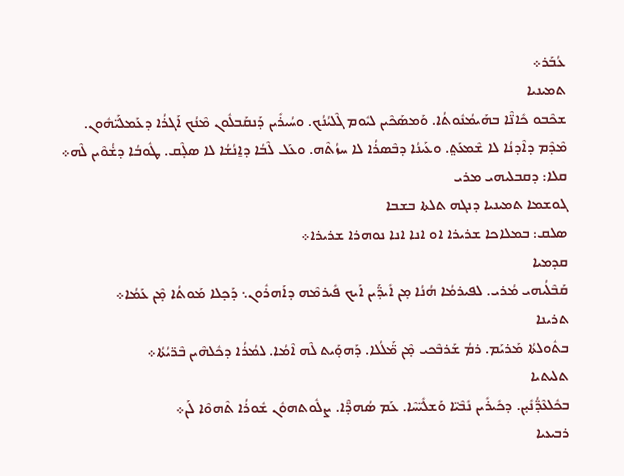ܥܳܒܰܪ܀
ܬܡܝܢܝܐ
ܫܟܶܒܘ ܟܺܐܢ̈ܶܐ ܒܗܰܝܡܳܢܽܘܬܳܐ. ܘܰܡܣܰܟܶܝܢ ܠܝܽܘܡ ܓܶܠܝܳܢܳܟ. ܘܚܳܝܪܺܝܢ ܕܰܢܩܰܒܠܽܘܢ ܡܶܢܳܟ ܐܰܓܪܳܐ ܕܥܰܡܠܰܝ̈ܗܽܘܢ. ܡܶܕܶܡ ܕܐܶܕܢܳܐ ܠܐ ܫܶܡܥܰܬ݀. ܘܥܰܝܢܳܐ ܕܒܶܣܪܳܐ ܠܐ ܚܙܳܬܶܗ. ܘܥܰܠ ܠܶܒܳܐ ܕܐ̱ܢܳܫܳܐ ܠܐ ܣܠ̣ܶܩ. ܛܽܘܒܳܐ ܕܫ̇ܳܘܶܝܢ ܠܶܗ܀
ܩܠܐ: ܕܩܒܠܝܗܝ ܡܪܝ
ܓܘܫܡܐ ܬܡܝܢܝܐ ܕܢܓܗ ܬܠܬܐ ܒܫܒܐ
ܣܠܩ: ܒܡܠܐܟܐ ܫܪܝܪܐ ܐܘ ܐܢܐ ܐܢܐ ܢܘܗܪܐ ܫܪܝܪܐ܀
ܩܕܡܝܐ
ܩܰܒܶܠܳܝܗܝ ܡܳܪܝ. ܠܦܝܪܡܳܐ ܗܳܢܳܐ ܡ̣ܢ ܐܺܝܕ̈ܰܝܢ ܐܰܝܟ ܦܺܝܪܡܶܗ ܕܐܰܗܪܽܘܢ܆ ܕܰܟ̣ܠܐ ܡܰܘܬܳܐ ܡ̣ܶܢ ܥܰܡܳܐ܀
ܬܪܝܢܐ
ܒܬܽܘܠܬܳܐ ܡܰܪܝܰܡ. ܪܡܳ ܫܰܪܒܶܟܝ ܡ̣ܶܢ ܡ̈ܰܠܳܠܐ. ܕܰܗܘ̣ܰܝܬ ܠܶܗ ܐܶܡܳܐ. ܠܡܳܪܳܐ ܕܟܽܠܗܶܝܢ ܒܶܪ̈ܝܳܬܳܐ܀
ܬܠܝܬܝܐ
ܒܟܽܠܥܶܕ̈ܳܢܺܝ̣ܢ. ܕܟܺܝܪܺܝܢ ܢܺܒܶܝ̈ܐ ܘܰܫܠܺܝ̈ܚܶܐ. ܥܰܡ ܣܳܗܕ̈ܶܐ. ܨܠܽܘܬܗܘܽܢ ܫܽܘܪܳܐ ܬܶܗܘܶܐ ܠܰܢ܀
ܪܒܝܥܝܐ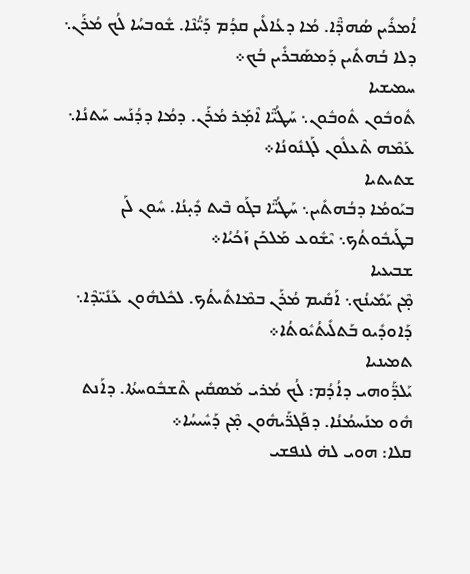ܐܳܡܪܺܝܢ ܣܳܗܕ̈ܶܐ. ܡܳܐ ܕܥܳܐܠܺܝܢ ܩܕܳܡ ܕܰܝ̈ܳܢܶܐ. ܫܽܘܒܚܳܐ ܠܳܟ ܡܳܪܰܢ܆ ܕܠܐ ܒܳܗܬܺܝܢ ܕܰܡܣܰܒܪܺܝܢ ܒܳܟ܀
ܚܡܝܫܝܐ
ܬܽܘܒܽܘܢ ܬܽܘܒܽܘܢ܆ ܚܰܛܳܝ̈ܶܐ ܐܶܡ̣ܰܪ ܡܳܪܰܢ. ܕܡܳܐ ܕܕܳܢܰܚ ܚܰܬܢܳܐ܆ ܥܰܡܶܗ ܬܶܥܠܽܘܢ ܠܰܓܢܽܘܢܳܐ܀
ܫܬܝܬܝܐ
ܒܝܰܘܡܳܐ ܕܒܳܗܬܺܝܢ܆ ܚܰܛܳܝ̈ܶܐ ܒܓܰܘ ܒܶܝܬ ܕܺܝ̣ܢܳܐ. ܚܽܘܢ ܠܰܢ ܒܛܰܝܒܽܘܬܳܟ܆ ܝܶܫܽܘܥ ܡܰܠܟܰܢ ܙܰܟܳܝܳܐ܀
ܫܒܝܥܝܐ
ܡ̣ܶܢ ܝܰܡܺܝܢܳܟ܆ ܐܰܩܺܝܡ ܡܳܪܰܢ ܒܡܶܐܬܺܝܬܳܟ. ܠܟܽܠܗܽܘܢ ܥܰܢܺܝ̈ܕܶܐ܆ ܕܰܐܘܕܺܝܘ ܒܰܬܠܺܝܬܳܝܽܘܬܳܐ܀
ܬܡܝܢܝܐ
ܝܰܠܕ̈ܰܘܗܝ ܕܐܳܕܳܡ: ܠܳܟ ܡܳܪܝ ܡܰܣܩܺܝܢ ܬܶܫܒܽܘܚܬܳܐ. ܕܐܰܢܬ ܗܽܘ ܡܢܰܚܡܳܢܳܐ. ܕܦܰܓܪ̈ܰܝܗܽܘܢ ܡ̣ܶܢ ܕܰܚܽܝܚܳܐ܀
ܩܠܐ: ܗܘܝ ܠܗ̇ ܠܢܦܫܝ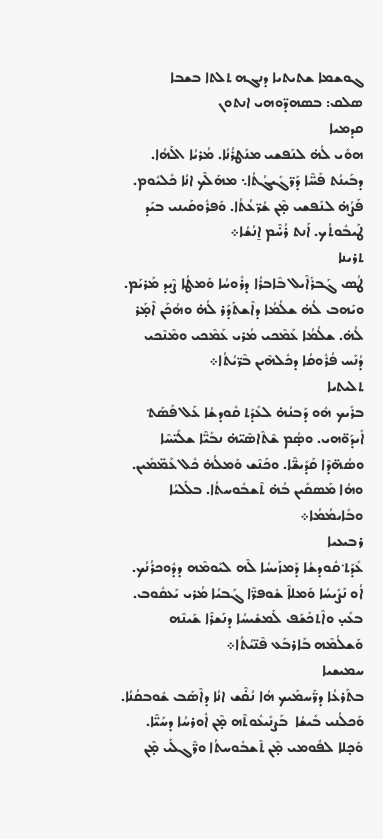ܓܘܫܡܐ ܫܬܝܬܝܐ ܕܢܓܗ ܬܠܬܐ ܒܫܒܐ
ܣܠܩ: ܒܣܗܕ̈ܘܗܝ ܐܢܬܘܢ
ܩܕܡܝܐ
ܗܘܺܝ ܠܳܗ̇ ܠܢܰܦܫܝ ܡܢܰܛܪܳܢܳܐ. ܡܳܪܝܳܐ ܐܠܰܗܳܐ. ܕܒܰܝܢܳܬ ܦܰܚ̈ܶܐ ܕܰܪ̈ܓܺܝܓܳܬܳܐ܆ ܡܗܰܠܶܟ ܐܢܳܐ ܟܽܠܝܽܘܡ. ܦܰܨܳܗ̇ ܠܢܰܦܫܝ ܡ̣ܶܢ ܫܳܪ̈ܥܳܬܳܐ. ܘܰܦܪܽܘܩܰܝܢܝ ܒܝܰܕ ܛܰܝܒܽܘܬܳܟ. ܐܰܢܬ ܪܳܚ̇ܶܡ ܐ̱ܢܳܫܳܐ܀
ܬܪܝܢܐ
ܛܳܣ ܓܰܒܪܺܐܶܝܠ ܒܶܐܒܪܳܐ ܕܪܽܘܚܳܐ ܘܰܡܛܳܐ ܨܶܝܕ ܡܰܪܝܰܡ. ܘܝܰܗܒ ܠܳܗ̇ ܫܠܳܡܳܐ ܕܐܶܫܬܰܕܰܪ ܠܳܗ̇ ܘܗܳܟܰܢ ܐܶܡ̣ܰܪ ܠܳܗ̇. ܫܠܳܡܳܐ ܥܰܡܶܟܝ ܡܳܪܝ ܥܰܡܶܟܝ ܘܡܶܢܶܟܝ ܕܳܢܰܚ ܦܳܪܽܘܩܳܐ ܕܟܽܠܗܶܝܢ ܒܶܪ̈ܝܳܬܳܐ܀
ܬܠܝܬܝܐ
ܒܪܺܝܟ ܗܽܘ ܕܰܒܢܳܗ̇ ܠܥܺܕܰܬ ܩܽܘܕܫܳܐ ܥܰܠ ܦܰܣܰܬ݀ ܐܺܝܕܰܘ̈ܗܝ. ܘܣ̣ܳܡ ܫܶܬܶܐܣܶܝ̈ܗ̇ ܢܒܺܝ̈ܶܐ ܫܠܺܝ̈ܚܶܐ ܘܣܳܗ̈ܕܶܐ ܩܰܕܺܝܫ̈ܶܐ. ܘܟܰܢܶܫ ܘܰܡܠܳܗ̇ ܟܽܠ ܥܰܡ̈ܡܺܝܢ. ܘܗܳܐ ܡܰܣܩܺܝܢ ܒܳܗ̇ ܬܶܫܒܽܘܚܬܳܐ. ܒܠܺܠܝܳܐ ܘܒܺܐܝܡܳܡܳܐ܀
ܪܒܝܥܝܐ
ܥܺܕܰܬ݀ ܩܽܘܕܫܳܐ ܕܰܡܙܰܝܚܳܐ ܠܶܗ ܠܝܰܘܡܶܗ ܕܕܽܘܟܪܳܢܳܟ. ܐܳܘ ܢܰܨܺܝܚܳܐ ܘܰܡܠܐܶ ܫܽܘܦܪ̈ܶܐ ܓܰܒܝܳܐ ܡܳܪܝ ܝܰܥܩܽܘܒ. ܒܥܺܝ̣ ܘܐܶܬܟܰܫܰܦ ܠܰܡܫܺܝܚܳܐ ܕܢܰܫܪܶܐ ܫܰܝܢܶܗ ܘܰܫܠܳܡܶܗ ܒܰܐܪܒܰܥ ܦܶܢ̈ܝܳܬܳܐ܀
ܚܡܝܫܝܐ
ܒܬܰܪܥܳܐ ܕܪ̈ܰܚܡܰܝܟ ܗܳܐ ܢܳܩ̇ܶܫ ܐܢܳܐ ܕܐܶܣܰܒ ܫܽܘܒܩܳܢܳܐ. ܘܰܟܠܳܢܝ ܒܺܝܫܳܐ  ܒܰܨܢܺܝܥܽܘܬܶܗ ܡ̣ܶܢ ܐܽܘܪܚܳܐ ܕܚܰܝ̈ܶܐ. ܘܰܟ̣ܠܐ ܠܦܽܘܡܝ ܡ̣ܶܢ ܬܶܫܒܽܘܚܬܳܐ ܘܪ̈ܶܓܠܰܝ ܡ̣ܶܢ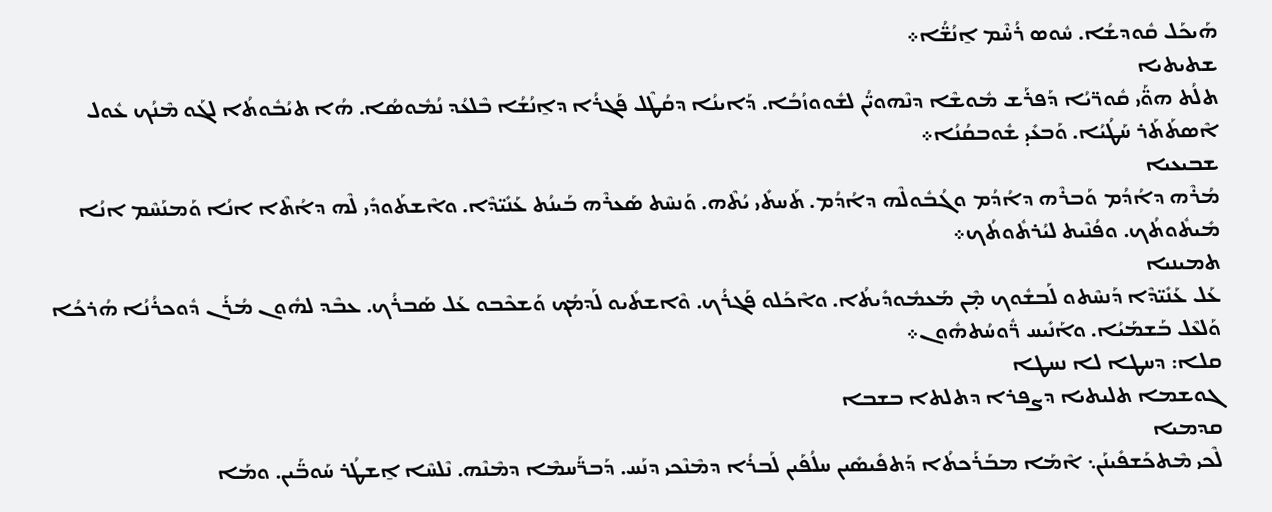ܗܰܝܟܰܠ ܩܽܘܕܫܳܐ. ܚܽܘܣ ܪܳܚ̇ܶܡ ܐ̱ܢܳܫ̈ܳܐ܀
ܫܬܝܬܝܐ
ܬܠܳܬ ܗܘ̈ܰܝ ܩܽܘܪ̈ܝܳܐ ܕܰܦܪܰܫ ܡܽܘܫܶܐ ܕܢܶܗܘܝ̈ܳܢ ܠܫܽܘܘܙܳܒܳܐ. ܕܰܐܝܢܳܐ ܕܩܳܛܶܠ ܦܰܓܪܳܐ ܕܐ̱ܢܳܫܳܐ ܒܶܠܥܳܕ ܢܳܡܽܘܣܳܐ. ܗܳܐ ܬܝܳܒܽܘܬܳܐ ܠܓܰܘ ܡܶܢܳܟ ܥܽܘܠ ܐܶܣܬܰܬܰܪ ܚܰܛܳܝܳܐ. ܘܰܒܥܺܝ̣ ܫܽܘܒܩܳܢܳܐ܀
ܫܒܝܥܝܐ
ܡܳܪܶܗ ܕܐܳܕܳܡ ܘܰܒܪܶܗ ܕܐܳܕܳܡ ܘܓܳܒܽܘܠܶܗ ܕܐܳܕܳܡ. ܬܰܚܬܺܝ ܝܳܬܶܗ. ܘܰܢܚܶܬ ܣܰܥܪܶܗ ܒܰܝܢܳܬ ܥܰܢܺܝ̈ܕܶܐ. ܘܐܶܫܬܰܘܕܺܝ ܠܶܗ ܕܐܳܬܶܐ ܐܢܳܐ ܘܰܡܢܰܚܶܡ ܐܢܳܐ ܡܺܝܬܽܘܬܳܟ. ܘܦܳܢܶܝܬ ܠܝܳܪܬܽܘܬܳܟ܀
ܬܡܝܢܝܐ
ܥܰܠ ܥܰܢܺܝ̈ܕܶܐ ܕܰܢܚܶܬܘ ܠܰܒܫܽܘܟ ܡ̣ܶܢ ܡܰܥܡܽܘܕܺܝܬܳܐ. ܘܐܶܟܰܠܘ ܦܰܓܪܳܟ. ܘܶܐܫܬܺܝܘ ܠܰܕܡܳܟ ܘܰܫܟܶܒܘ ܥܰܠ ܣܰܒܪܳܟ. ܥܒܶܕ ܠܗܽܘܢ ܡܳܪܰܢ ܕܽܘܟܪܳܢܳܐ ܗܳܪܟܳܐ ܘܰܠܥܶܠ ܒܰܫܡܰܝܳܐ. ܘܐܰܢܺܝܚ ܪ̈ܽܘܚܳܬܗܽܘܢ܀
ܩܠܐ: ܕܚܛܐ ܠܐ ܢܚܛܐ
ܓܘܫܡܐ ܬܠܝܬܝܐ ܕܨܦܪܐ ܕܬܠܬܐ ܒܫܒܐ
ܩܕܡܝܐ
ܠܶܟܝ ܡܶܬܟܰܫܦܺܝܢܰܢ܆ ܐܶܡܰܐ ܡܒܰܪܰܟܬܳܐ ܕܰܬܦܺܝܣܺܝܢ ܚܠܳܦܰܝܢ ܠܰܒܪܳܐ ܕܡܶܢܶܟܝ ܕܢܰܚ. ܕܰܒܪ̈ܰܚܡܶܐ ܕܡܶܢܶܗ. ܢܶܠܚܶܐ ܐ̱ܫܛܳܪ ܚܰܘܒ̈ܰܝܢ. ܘܡܰܐ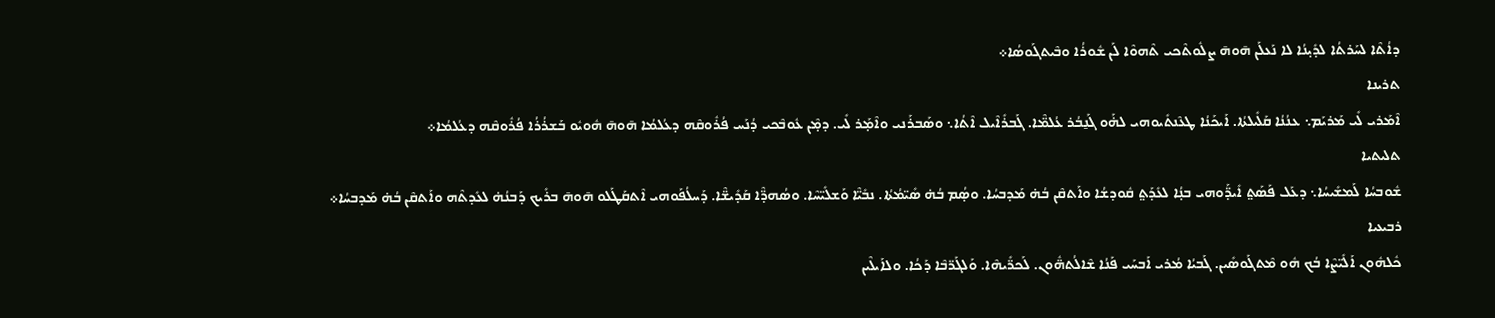ܕܐܳܬܶܐ ܠܚܰܪܬܳܐ ܠܕܺܝ̣ܢܳܐ ܠܐ ܢܰܥܠܰܢ ܗ̄ܘܗ̄ ܨܠܽܘܬܶܟܝ ܬܶܗܘܶܐ ܠܰܢ ܫܽܘܪܳܐ ܘܒܶܝܬܓܰܘܣܳܐ܀
ܬܪܝܢܐ
ܐܶܡܰܪܝ ܠܺܝ ܡܰܪܝܰܡ܆ ܥܢܳܢܳܐ ܩܰܠܺܝܠܬܳܐ. ܐܰܝܟܰܢܳܐ ܛܥܶܢܬܺܝܘܗܝ ܠܗ̇ܰܘ ܓܰܢ̱ܒܳܪ ܥܳܠܡ̈ܶܐ. ܓܰܒܪܺܐܶܝܠ ܐܶܬܳܐ܆ ܘܣܰܒܪܰܢܝ ܘܐܶܡ̣ܰܪ ܠܺܝ. ܕܡ̣ܶܢ ܥܽܘܒܶܟܝ ܕܳܢܰܚ ܦܳܪܽܘܩܶܗ ܕܥܳܠܡܳܐ ܗ̄ܘܗ̄ ܗܽܘܝܽܘ ܒܰܫܪܳܪܳܐ ܦܳܪܽܘܩܶܗ ܕܥܳܠܡܳܐ܀
ܬܠܝܬܝܐ
ܫܽܘܒܚܳܐ ܠܰܡܫܺܝܚܳܐ܆ ܕܥܰܠ ܦܰܣܰܬ݀ ܐܺܝܕ̈ܰܘܗܝ ܒܢ̣ܳܐ ܠܥܺܕܰܬ݀ ܩܽܘܕܫܳܐ ܘܐܰܬܩܶܢ ܒܳܗ̇ ܡܰܕܒܚܳܐ. ܘܣ̣ܳܡ ܒܳܗ̇ ܣܺܝ̈ܡܳܬܳܐ. ܢܒܺܝ̈ܶܐ ܘܰܫܠܺܝ̈ܚܶܐ. ܘܣܳܗܕ̈ܶܐ ܩܰܕܺܝܫ̈ܶܐ. ܕܰܚܠܳܦܰܘܗܝ ܐܶܬܩܰܛܰܠܘ ܗ̄ܘܗ̄ ܒܪܺܝܟ ܕܰܒܢܳܗ̇ ܠܥܺܕܬܶܗ ܘܐܰܬܩܶܢ ܒܳܗ̇ ܡܰܕܒܚܳܐ܀
ܪܒܝܥܝܐ
ܟܽܠܗܽܘܢ ܐܰܠܺܝ̈ܨܶܐ ܒܳܟ ܗܽܘ ܡܶܬܓܰܘܣܺܝܢ. ܓܰܒܝܳܐ ܡܳܪܝ ܐܰܒܚܰܝ ܦܰܢܳܐ ܫܶܐܠܳܬܗ̈ܽܘܢ. ܠܰܟܪ̈ܺܝܗܶܐ. ܘܰܠܓܰܪ̈ܒܶܐ ܕܰܟܳܐ. ܘܠܐܰܝܠܶܝܢ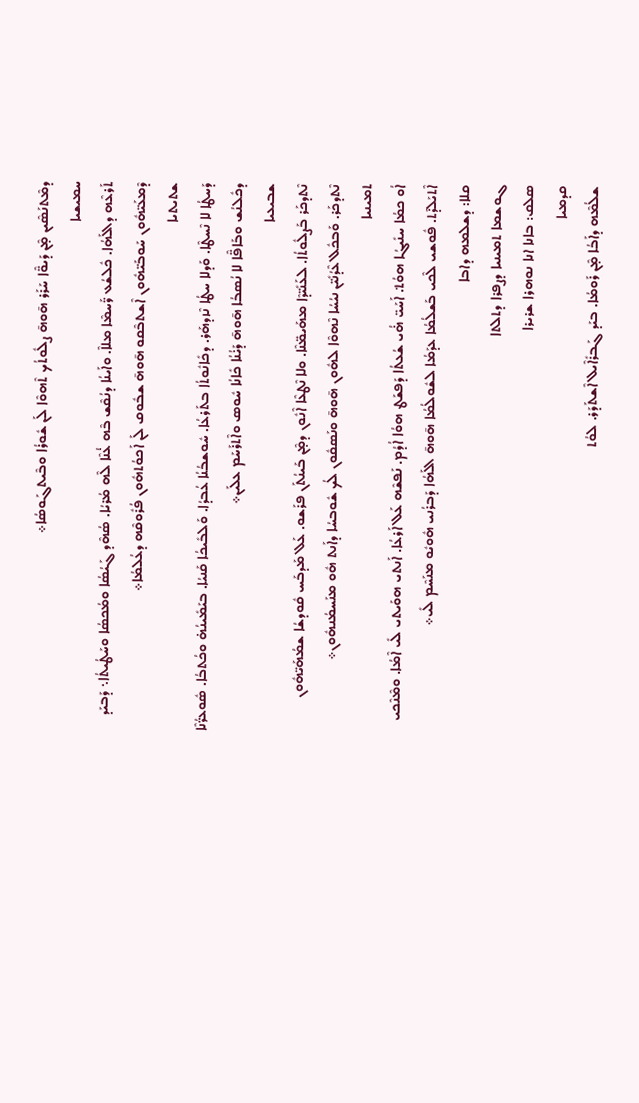ܕܡܶܬܢܰܣܶܝܢ ܡ̣ܶܢ ܕܰܝܘ̈ܶܐ ܚܰܪܰܪ ܗ̄ܘܗ̄ ܨܠܽܘܬܳܟ ܬܶܗܘܶܐ ܠܰܢ ܫܽܘܪܳܐ ܘܒܶܝܬܓܰܘܣܳܐ܀
ܚܡܝܫܝܐ
ܬܰܪܥܶܗ ܕܐܠܰܗܳܐ. ܟܽܠܫܳܥ ܪ̈ܰܚܡܶܐ ܡܠܐܶ. ܘܐܰܝܢܳܐ ܕܢܳܩܶܫ ܒܶܗ ܥ̇ܳܢܶܐ ܠܶܗ ܡܳܪܝܳܐ. ܣܳܗܶܕ ܓܰܝܳܣܳܐ ܘܡܳܟܣܳܐ ܘܚܰܛܳܝܬܳܐ܆ ܕܰܒܝܰܕ ܕܶܡܥܰܝ̈ܗܽܘܢ ܚܰܘܒܰܝ̈ܗܽܘܢ ܐܶܫܬܒܶܩܘ ܗ̄ܘܗ̄ ܫܒܽܘܩ ܠܰܢ ܐܰܟܘܳܬܗܽܘܢ ܦܳܪܽܘܩܶܗ ܕܥܳܠܡܳܐ܀
ܫܬܝܬܝܐ
ܕܰܚܛܳܐ ܠܐ ܢܶܚܛܶܐ. ܘܰܕܠܐ ܚܛܳܐ ܢܶܙܕܗܰܪ. ܕܟܺܐܢܽܘܬܳܐ ܒܬܰܪܥܳܐ. ܚܽܘܫܒܳܢܳܐ ܥܳܒܕܳܐ. ܘܰܠܒܺܝܟܳܐ ܩܰܢܝܳܐ. ܒܝܰܡܺܝܢܳܗ̇ ܘܟܳܬܒܳܐ. ܣܽܘܥܪ̈ܳܢܶܐ ܕܟܽܠܢܳܫ ܘܒܰܐܦ̈ܶܐ ܠܐ ܢܳܣܒܳܐ ܗ̄ܘܗ̄ ܕܰܝ̇ܳܢܳܐ ܟܺܐܢܳܐ ܚܽܘܣ ܘܐܶܬܪܰܚܰܡ ܥܠܰܝܢ܀
ܫܒܝܥܝܐ
ܢܶܬܕܟܰܪ ܒܰܨܠܽܘܬܳܐ. ܠܥܰܢܺܝ̈ܕܶܐ ܡܗܰܝܡ̈ܢܶܐ. ܘܠܐ ܢܶܛܥܶܐ ܐܶܢܽܘܢ ܕܡ̣ܶܢ ܒܰܝܢܳܬܰܢ ܦܪܰܫܘ. ܥܰܠ ܡܰܕܒܰܚ ܩܽܘܕܫܳܐ ܫܡܳܗܰܝ̈ܗܽܘܢ ܢܶܬܕܟܰܪ. ܘܰܒܟܽܠ ܥܶܕܳܢܺܝ̈ܢ ܢܝܳܚܳܐ ܢܶܗܘܶܐ ܠܗܽܘܢ ܗ̄ܘܗ̄ ܘܢܰܣܩܽܘܢ ܠܳܟ ܫܽܘܒܚܳܐ ܕܐܰܢܬ ܗܽܘ ܡܢܰܚܡܳܢܗܽܘܢ܀
ܬܡܝܢܝܐ
ܐܳܘ ܟܡܳܐ ܚܢܺܝܓܳܐ ܗܘܳܬ݀. ܐܰܚܰܝ̈ ܗ̇ܳܝ ܫܳܥܬܳܐ ܕܰܦܫܰܛ ܗܘܳܐ ܐܳܕܳܡ. ܢܰܦܫܶܗ ܥܰܠ ܐܰܪܥܳܐ. ܐܰܢܬܝ ܗܘܰܝܬܝ ܠܺܝ ܐܶܡܳܐ. ܘܡܶܢܶܟܝ ܐܶܬܝܰܠܕ̇ܶܬ. ܦܽܘܫܝ ܠܶܟܝ ܒܰܫܠܳܡܳܐ ܥܕܰܡܳܐ ܠܫܽܘܠܳܡܳܐ ܗ̄ܘܗ̄ ܐܠܰܗܳܐ ܕܰܒܪܳܢܝ ܗܽܘܝܽܘ ܡܢܰܚܶܡ ܠܺܝ܀
ܩܠܐ: ܕܫܠܡܗ ܕܐܒܐ
ܓܘܫܡܐ ܬܡܝܢܝܐ ܕܨܦܪܐ ܕܬܠܬܐ
ܣܠܩ: ܒܐܢܐ ܐܢܐ ܢܘܗܪܐ ܫܪܝܪܐ
ܩܕܡܝܐ
ܫܠܳܡܶܗ ܕܐܰܒܳܐ ܡ̣ܶܢ ܪܰܘܡܳܐ. ܒܝܰܕ ܓܰܒܪܺܐܶܝܠ ܐܶܫܬܰܕܰܪ. ܠܘܳܬ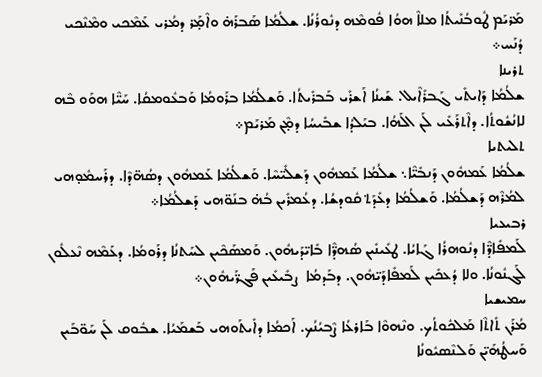ܡܰܪܝܰܡ ܛܽܘܒܳܢܺܝܬܳܐ ܡܠܐܶ ܗܘܳܐ ܦܽܘܡܶܗ ܕܢܽܘܪܳܢܳܐ. ܫܠܳܡܳܐ ܣܰܒܪܰܗ̇ ܘܐܶܡ̣ܰܪ ܕܡܳܪܝ ܥܰܡܶܟܝ ܘܡܶܢܶܟܝ ܕܳܢܰܚ܀
ܬܪܝܢܐ
ܫܠܳܡܳܐ ܕܰܐܝܬܺܝ ܓܰܒܪܺܐܶܝܠ. ܫܰܝܢܳܐ ܐܰܫܪܺܝ ܒܰܒܪܺܝܬܳܐ. ܘܰܫܠܳܡܳܐ ܒܪܰܘܡܳܐ ܘܰܒܥܽܘܡܩܳܐ. ܚܰܝ̈ܶܐ ܗܘܰܘ ܒܶܗ ܠܐܢܳܫܽܘܬܳܐ. ܕܐܶܬܪܰܥܺܝ ܠܰܢ ܐܠܰܗܳܐ. ܒܝܰܠܕܳܐ ܫܒܺܝܚܳܐ ܕܡ̣ܶܢ ܡܰܪܝܰܡ܀
ܬܠܝܬܝܐ
ܫܠܳܡܳܐ ܥܰܡܗܽܘܢ ܕܰܢܒܺܝ̈ܶܐ܆ ܫܠܳܡܳܐ ܥܰܡܗܽܘܢ ܕܰܫܠܺܝ̈ܚܶܐ. ܘܰܫܠܳܡܳܐ ܥܰܡܗܽܘܢ ܕܣܳܗ̈ܕܶܐ. ܕܪܰܚܡܽܘ̣ܗܝ ܠܡܳܪܶܗ ܕܰܫܠܳܡܳܐ. ܘܰܫܠܳܡܳܐ ܕܥܺܕܰܬ݀ ܩܽܘܕܫܳܐ. ܕܥܳܡܪܺܝܢ ܒܳܗ̇ ܒܢܰܘ̈ܗܝ ܕܰܫܠܳܡܳܐ܀
ܪܒܝܥܝܐ
ܠܰܡܦܺܐܕ̈ܶܐ ܕܢܽܘܗܪܳܐ ܓܰܐܝܳܐ. ܛܥܺܝܢܺܝܢ ܣܳܗܕ̈ܶܐ ܒܺܐܝ̈ܕܰܝܗܽܘܢ. ܘܰܡܣܰܟܶܝܢ ܠܚܰܬܢܳܐ ܕܪܰܘܡܳܐ. ܕܥܰܡܶܗ ܢܶܥܠܽܘܢ ܠܰܓܢܽܘܢܳܐ. ܘܠܐ ܕܳܥܟܺܝܢ ܠܰܡܦܺܐܕܰܝ̈ܗܽܘܢ. ܕܒܰܕܡܳܐ  ܨܒܺܝܥܺܝܢ ܦܰܓܪ̈ܰܝܗܽܘܢ܀
ܚܡܝܫܝܐ
ܡܳܪܰܢ ܬܺܐܬܶܐ ܡܰܠܟܽܘܬܳܟ. ܘܢܶܗܘܶܐ ܒܰܐܪܥܳܐ ܨܶܒܝܳܢܳܟ. ܐܰܟܡܳܐ ܕܐܺܝܬܰܘܗܝ ܒܰܫܡܰܝܳܐ. ܫܒܽܘܩ ܠܰܢ ܚܰܘ̈ܒܰܝܢ ܘܰܚܛܳܗܰܝ̈ܢ ܘܰܠܢܶܣܝܽܘܢܳܐ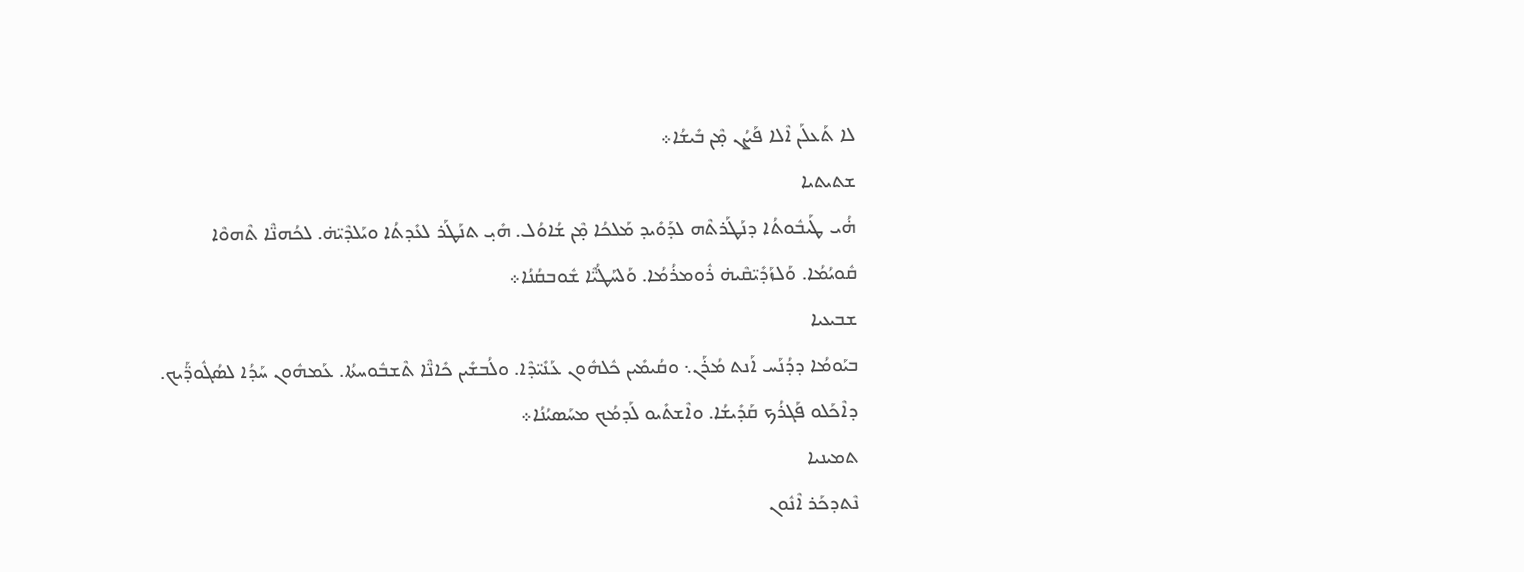ܠܐ ܬܰܥܠܰܢ ܐܶܠܐ ܦܰܨܳܢ ܡ̣ܶܢ ܒܺܝܫܳܐ܀
ܫܬܝܬܝܐ
ܗ̇ܳܝ ܛܰܝܒܽܘܬܳܐ ܕܢܰܛܰܪܬܶܗ ܠܕܰܘܺܝܕ ܡܰܠܟܳܐ ܡ̣ܶܢ ܫܳܐܘܳܠ. ܗܺܝ̣ ܬܢܰܛܰܪ ܠܥܺܕܬܳܐ ܘܝܰܠܕܶܝ̈ܗ̇. ܠܟܳܗܢ̈ܶܐ ܬܶܗܘܶܐ ܩܽܘܝܳܡܳܐ. ܘܰܠܙܰܕܺܝ̈ܩܶܝܗ̇ ܪܽܘܡܪܳܡܳܐ. ܘܰܠܚܰܛܳܝ̈ܶܐ ܫܽܘܒܩܳܢܳܐ܀
ܫܒܝܥܝܐ
ܒܝܰܘܡܳܐ ܕܕܳܢܰܚ ܐܰܢܬ ܡܳܪܰܢ܆ ܘܩܳܝܡܺܝܢ ܟܽܠܗܽܘܢ ܥܰܢܺܝ̈ܕܶܐ. ܘܠܳܒܫܺܝܢ ܟܺܐܢ̈ܶܐ ܬܶܫܒܽܘܚܬܳܐ. ܥܰܡܗܽܘܢ ܚܰܕܳܐ ܠܣܳܓܽܘܕ̈ܰܝܟ. ܕܐܶܟܰܠܘ ܦܰܓܪܳܟ ܩܰܕܺܝܫܳܐ. ܘܐܶܫܬܺܝܘ ܠܰܕܡܳܟ ܡܚܰܣܝܳܢܳܐ܀
ܬܡܝܢܝܐ
ܢܶܬܕܟܰܪ ܐܶܢܽܘܢ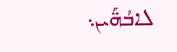ܠܐܒܳܗ̈ܰܝܢ܆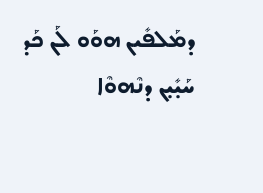ܕܡܰܠܦܺܝܢ ܗܘܰܘ ܠܰܢ ܟܰܕ ܚܰܝ̣ܺܝ̣ܢ ܕܢܶܗܘܶܐ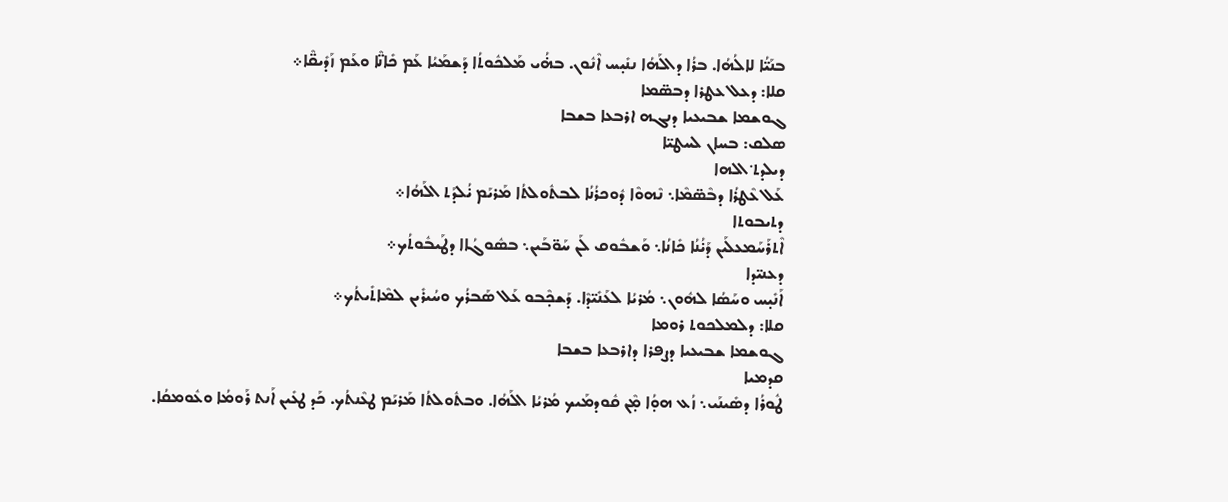ܒܢܰܝ̈ܳܐ ܠܐܠܳܗܳܐ. ܒܪܳܐ ܕܐܠܰܗܳܐ ܢܢܺܝ̣ܚ ܐܶܢܽܘܢ. ܒܗ̇ܳܝ ܡܰܠܟܽܘܬܳܐ ܕܰܫܡܰܝܳܐ ܥܰܡ ܟܺܐܢ̈ܶܐ ܘܥܰܡ ܙܰܕܺܝܩ̈ܶܐ܀
ܩܠܐ: ܕܥܠ ܥܛܪܐ ܕܒܣ̈ܡܐ
ܓܘܫܡܐ ܫܒܝܥܝܐ ܕܢܓܗ ܐܪܒܥܐ ܒܫܒܐ
ܣܠܩ: ܒܚܐܢ ܠܚܛܝ̈ܐ
ܕܝܠܕܬ݀ ܐܠܗܐ
ܥܰܠ ܥܶܛܪܳܐ ܕܒܶܣ̈ܡܶܐ܆ ܢܶܗܘܶܐ ܕܽܘܟܪܳܢܳܐ ܠܒܬܽܘܠܬܳܐ ܡܰܪܝܰܡ ܝ̇ܳܠܕܰܬ ܐܠܰܗܳܐ܀
ܕܬܝܒܘܬܐ
ܐܶܬܪܰܚܰܡܥܠܰܝܢ ܕܰܝ̇ܳܢܳܐ ܟܺܐܢܳܐ܆ ܘܰܫܒܽܘܩ ܠܰܢ ܚܰܘ̈ܒܰܝܢ܆ ܒܣܽܘܓܳܐܐ ܕܛܰܝܒܽܘܬܳܟ܀
ܕܥܢܝ̈ܕܐ
ܐܰܢܺܝ̣ܚ ܘܚܰܣܳܐ ܠܗܽܘܢ܆ ܡܳܪܝܳܐ ܠܥܰܢܺܝ̈ܕܶܐ. ܕܰܫܟ̣ܶܒܘ ܥܰܠ ܣܰܒܪܳܟ ܘܚܳܝܪܺܝܢ ܠܡܶܐܬܺܝܬܳܟ܀
ܩܠܐ: ܕܠܡܠܟܘܬ ܪܘܡܐ
ܓܘܫܡܐ ܫܒܝܥܝܐ ܕܨܦܪܐ ܕܐܪܒܥܐ ܒܫܒܐ
ܩܕܡܝܐ
ܛܽܘܪܳܐ ܕܣܺܝܢܰܝ܆ ܙܳܥ ܗܘ̣ܳܐ ܡ̣ܶܢ ܩܽܘܕܡܰܝܟ ܡܳܪܝܳܐ ܐܠܰܗܳܐ. ܘܒܬܽܘܠܬܳܐ ܡܰܪܝܰܡ ܛܥܶܢܬܳܟ. ܟܰܕ ܛܥܺܝܢ ܐܰܢܬ ܪܰܘܡܳܐ ܘܥܽܘܡܩܳܐ.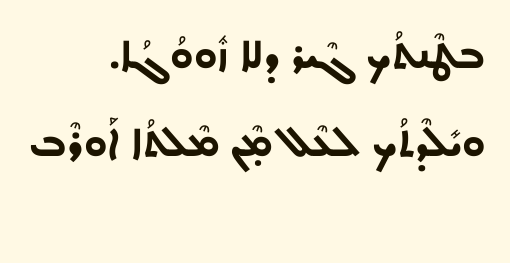ܒܛܶܢܬܳܟ ܓܶܝܪ ܕܠܐ ܙܽܘܘܳܓܳܐ. ܘܝܺܠܶܕܬܳܟ ܠܥܶܠ ܡ̣ܶܢ ܡܶܠܬܳܐ ܐܰܘܪܶܒ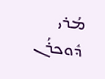ܡܳܪܝ ܕܽܘܟܪܳܢ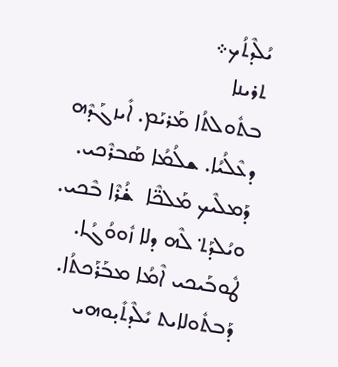ܝܳܠܶܕܬܳܟ܀
ܬܪܝܢܐ
ܒܬܽܘܠܬܳܐ ܡܰܪܝܰܡ. ܐܺܝܙܓܰܕܶܗ ܕܥܶܠܳܝܳܐ. ܫܠܳܡܳܐ ܣܰܒܪܶܟܝ. ܕܰܡܠܶܝܟ ܡܰܠܟ̈ܶܐ  ܫ̇ܳܪܶܐ ܒܶܟܝ. ܘܝܳܠܕܰܬ݀ ܠܶܗ ܕܠܐ ܙܽܘܘܳܓܳܐ. ܛܽܘܒܰܝܟܝ ܐܶܡܳܐ ܡܒܰܪܰܟܬܳܐ. ܕܰܒܬܽܘܠܐܝܬ ܝܺܠܶܕܬܺܝ̣ܘܗܝ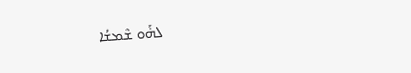ܠܗ̇ܰܘ ܫܶܡܫܳܐ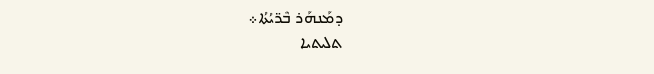ܕܡܰܢܗܰܪ ܒܶܪ̈ܝܳܬܳܐ܀
ܬܠܝܬܝܐ